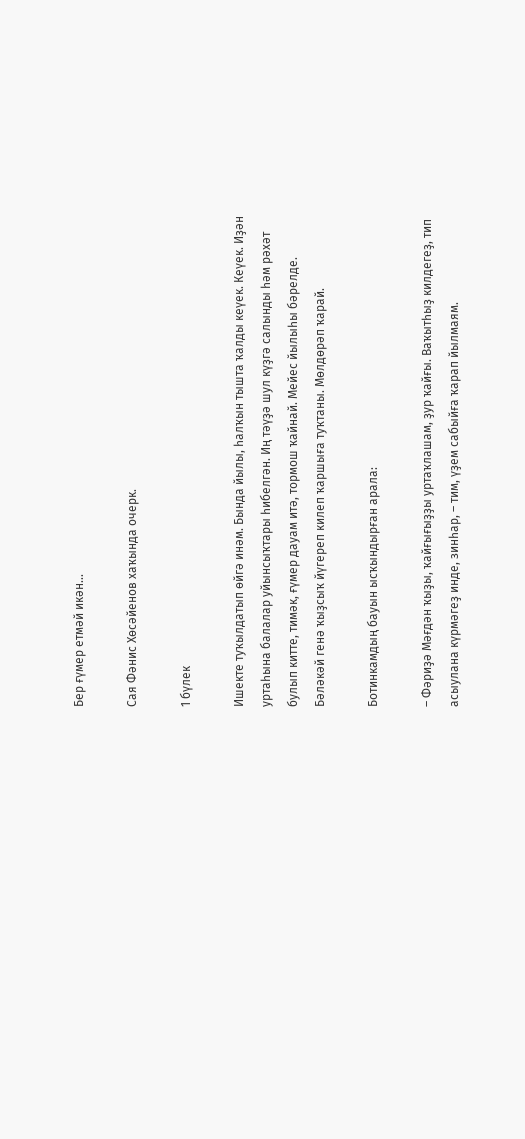Бер ғүмер етмәй икән...

Сая Фәнис Хөсәйенов хаҡында очерк.

1 бүлек

Ишекте туҡылдатып өйгә инәм. Бында йылы, һалҡын тышта ҡалды кеүек. Кеүек. Иҙән уртаһына балалар уйынсыҡтары һибелгән. Иң тәүҙә шул күҙгә салынды һәм рәхәт булып китте, тимәк, ғүмер дауам итә, тормош ҡайнай. Мейес йылыһы бәрелде. Бәләкәй генә ҡыҙсыҡ йүгереп килеп ҡаршыға туҡтаны. Мөлдөрәп ҡарай.

Ботинкамдың бауын ысҡындырған арала:

– Фәриҙә Мәғдән ҡыҙы, ҡайғығыҙҙы уртаҡлашам, ҙур ҡайғы. Ваҡытһыҙ килдегеҙ, тип асыулана күрмәгеҙ инде, зинһар, – тим, үҙем сабыйға ҡарап йылмаям.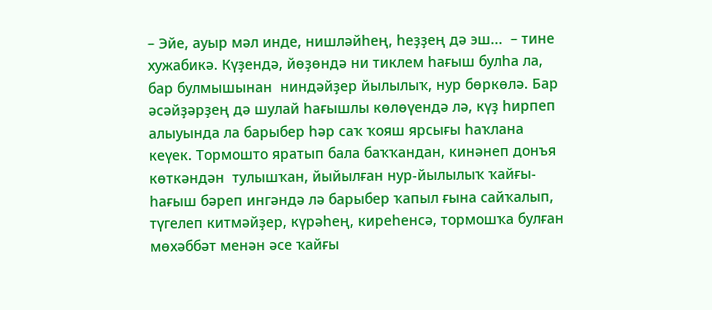– Эйе, ауыр мәл инде, нишләйһең, һеҙҙең дә эш...  – тине хужабикә. Күҙендә, йөҙөндә ни тиклем һағыш булһа ла, бар булмышынан  ниндәйҙер йылылыҡ, нур бөркөлә. Бар әсәйҙәрҙең дә шулай һағышлы көлөүендә лә, күҙ һирпеп алыуында ла барыбер һәр саҡ ҡояш ярсығы һаҡлана кеүек. Тормошто яратып бала баҡҡандан, кинәнеп донъя көткәндән  тулышҡан, йыйылған нур-йылылыҡ ҡайғы-һағыш бәреп ингәндә лә барыбер ҡапыл ғына сайҡалып, түгелеп китмәйҙер, күрәһең, киреһенсә, тормошҡа булған мөхәббәт менән әсе ҡайғы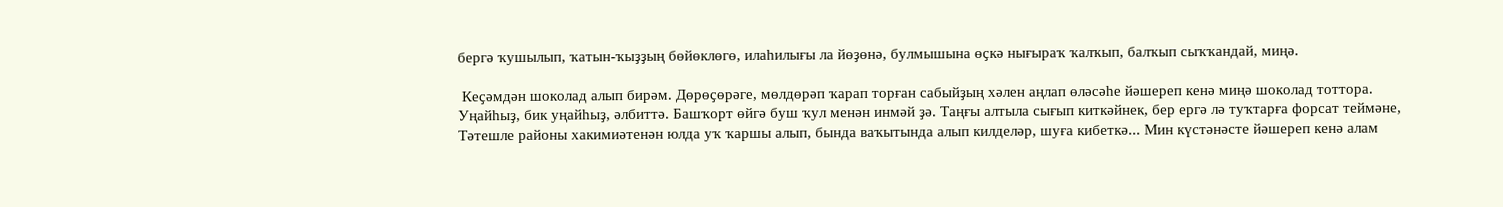бергә ҡушылып, ҡатын-ҡыҙҙың бөйөклөгө, илаһилығы ла йөҙөнә, булмышына өҫкә нығыраҡ ҡалҡып, балҡып сыҡҡандай, миңә.

 Кеҫәмдән шоколад алып бирәм. Дөрөҫөрәге, мөлдөрәп ҡарап торған сабыйҙың хәлен аңлап өләсәһе йәшереп кенә миңә шоколад тоттора. Уңайһыҙ, бик уңайһыҙ, әлбиттә. Башҡорт өйгә буш ҡул менән инмәй ҙә. Таңғы алтыла сығып киткәйнек, бер ергә лә туҡтарға форсат теймәне, Тәтешле районы хакимиәтенән юлда уҡ ҡаршы алып, бында ваҡытында алып килделәр, шуға кибеткә... Мин күстәнәсте йәшереп кенә алам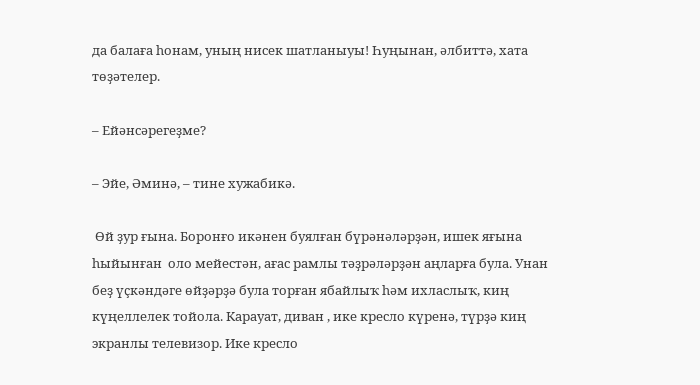да балаға һонам, уның нисек шатланыуы! Һуңынан, әлбиттә, хата төҙәтелер.

– Ейәнсәрегеҙме?

– Эйе, Әминә, – тине хужабикә.

 Өй ҙур ғына. Боронғо икәнен буялған бүрәнәләрҙән, ишек яғына һыйынған  оло мейестән, ағас рамлы тәҙрәләрҙән аңларға була. Унан беҙ үҫкәндәге өйҙәрҙә була торған ябайлыҡ һәм ихласлыҡ, киң күңеллелек тойола. Карауат, диван , ике кресло күренә, түрҙә киң экранлы телевизор. Ике кресло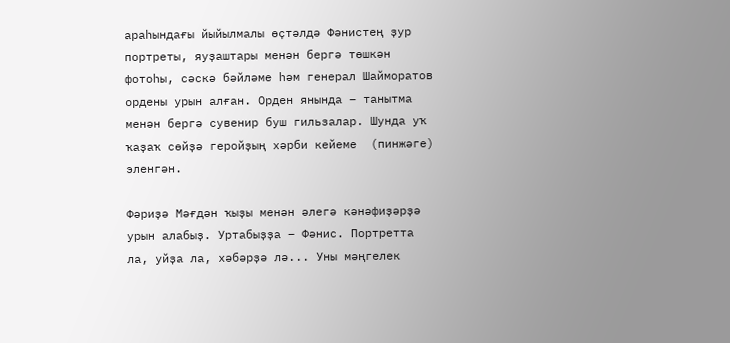араһындағы йыйылмалы өҫтәлдә Фәнистең ҙур портреты, яуҙаштары менән бергә төшкән фотоһы, сәскә бәйләме һәм генерал Шайморатов ордены урын алған. Орден янында – танытма менән бергә сувенир буш гильзалар. Шунда уҡ ҡаҙаҡ сөйҙә геройҙың хәрби кейеме  (пинжәге) эленгән.

Фәриҙә Мәғдән ҡыҙы менән әлегә кәнәфиҙәрҙә урын алабыҙ. Уртабыҙҙа – Фәнис. Портретта ла, уйҙа ла, хәбәрҙә лә... Уны мәңгелек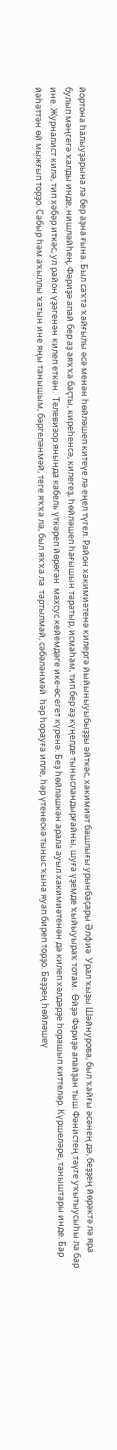йортона һалыуҙарына ла бер аҙна ғына. Был саҡта ҡайғылы әсә менән һөйләшеп китеүе лә еңел түгел. Район хакимиәтенә килергә йыйыныуыбыҙҙы әйткәс, хакимиәт башлығы урынбаҫары Әлфиә  Урал ҡыҙы Шәйнурова, был ҡайғы әсәнең дә, беҙҙең йөрәктә лә яра булып мәңгегә ҡалды инде, нишләйһең, Фәриҙә апай бер аҙ аяҡҡа баҫты, киреһенсә, килегеҙ, һөйләшеп һағышын таратыр, исмаһам, тип бер аҙ күңелде тынысландырғайны, шуға үҙемде ҡыйыуыраҡ тотам.  Өйҙә Фәриҙә апайҙан тыш Фәнистең тәүге уҡытыусыһы ла бар ине. Журналист килә, тип хәбәр иткәс, ул район үҙәгенән килеп еткән.  Телевизор янында кабель үткәреп йөрөгән  махсус кейемдәге ике-өс егет күренә. Беҙ һөйләшкән арала ауыл хакимиәтенән дә килеп хәлдәрҙе һорашып киттеләр. Күршеләре, таныштары инде. Бар йәһәттән өй мыжғып торҙо. Сабыр һәм аҡыллы ҡатын ине яңы танышым, бәргеләнмәй, теге яҡҡа ла, был яҡҡа ла  тартылмай, сәбәләнмәй  һәр һорауға ипле, һәр үтенескә тыныс ҡына яуап биреп торҙо. Беҙҙең һөйләшеү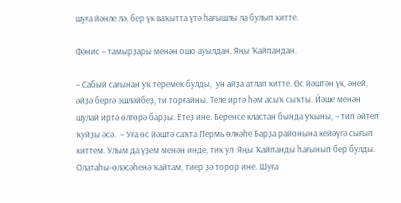шуға йәнле лә, бер үк ваҡытта үтә һағышлы ла булып китте.

Фәнис – тамырҙары менән ошо ауылдан. Яңы Ҡайпандан.

– Сабый сағынан уҡ теремек булды,  ун айҙа атлап китте. Өс йәштән үк, әней, әйҙә бергә эшләйбеҙ, ти торғайны. Теле иртә һәм асыҡ сыҡты. Йәше менән шулай иртә өлгөрә барҙы. Етеҙ ине. Беренсе кластан бында уҡыны, – тип әйтеп ҡуйҙы әсә.  – Уға өс йәштә саҡта Пермь өлкәһе Барҙа районына кейәүгә сығып киттем. Улым да үҙем менән инде, тик ул  Яңы Ҡайпанды һағынып бер булды. Олатаһы-өләсәһенә ҡайтам, тиер ҙә торор ине. Шуға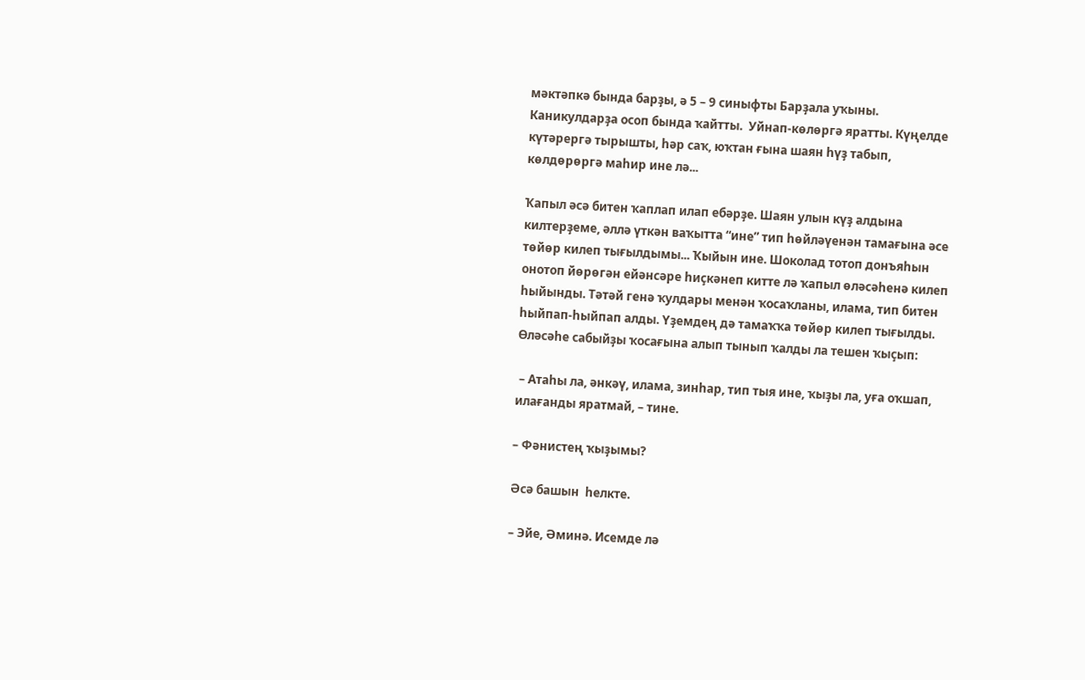мәктәпкә бында барҙы, ә 5 – 9 синыфты Барҙала уҡыны. Каникулдарҙа осоп бында ҡайтты.  Уйнап-көлөргә яратты. Күңелде күтәрергә тырышты, һәр саҡ, юҡтан ғына шаян һүҙ табып, көлдөрөргә маһир ине лә...

Ҡапыл әсә битен ҡаплап илап ебәрҙе. Шаян улын күҙ алдына килтерҙеме, әллә үткән ваҡытта “ине” тип һөйләүенән тамағына әсе төйөр килеп тығылдымы... Ҡыйын ине. Шоколад тотоп донъяһын онотоп йөрөгән ейәнсәре һиҫкәнеп китте лә ҡапыл өләсәһенә килеп һыйынды. Тәтәй генә ҡулдары менән ҡосаҡланы, илама, тип битен һыйпап-һыйпап алды. Үҙемдең дә тамаҡҡа төйөр килеп тығылды. Өләсәһе сабыйҙы ҡосағына алып тынып ҡалды ла тешен ҡыҫып:

 – Атаһы ла, әнкәү, илама, зинһар, тип тыя ине, ҡыҙы ла, уға оҡшап,  илағанды яратмай, – тине.

– Фәнистең ҡыҙымы?

Әсә башын  һелкте.

– Эйе, Әминә. Исемде лә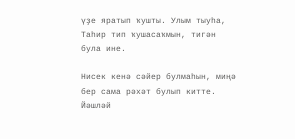үҙе яратып ҡушты. Улым тыуһа, Таһир тип ҡушасаҡмын, тигән була ине.

Нисек кенә сәйер булмаһын, миңә бер сама рәхәт булып китте. Йәшләй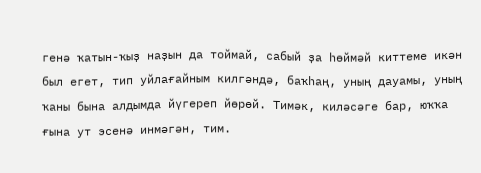генә ҡатын-ҡыҙ наҙын да тоймай, сабый ҙа һөймәй киттеме икән был егет, тип уйлағайным килгәндә, баҡһаң, уның дауамы, уның ҡаны бына алдымда йүгереп йөрөй. Тимәк, киләсәге бар, юҡҡа ғына ут эсенә инмәгән, тим.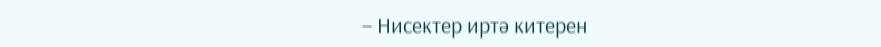– Нисектер иртә китерен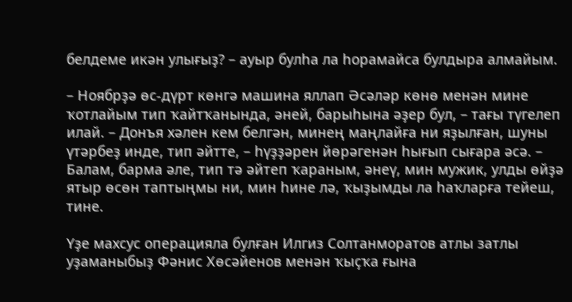белдеме икән улығыҙ? – ауыр булһа ла һорамайса булдыра алмайым.

– Ноябрҙә өс-дүрт көнгә машина яллап Әсәләр көнө менән мине ҡотлайым тип ҡайтҡанында, әней, барыһына әҙер бул, – тағы түгелеп илай. – Донъя хәлен кем белгән, минең маңлайға ни яҙылған, шуны үтәрбеҙ инде, тип әйтте, – һүҙҙәрен йөрәгенән һығып сығара әсә. – Балам, барма әле, тип тә әйтеп ҡараным, әнеү, мин мужик, улды өйҙә ятыр өсөн таптыңмы ни, мин һине лә, ҡыҙымды ла һаҡларға тейеш, тине.

Үҙе махсус операцияла булған Илгиз Солтанморатов атлы затлы уҙаманыбыҙ Фәнис Хөсәйенов менән ҡыҫҡа ғына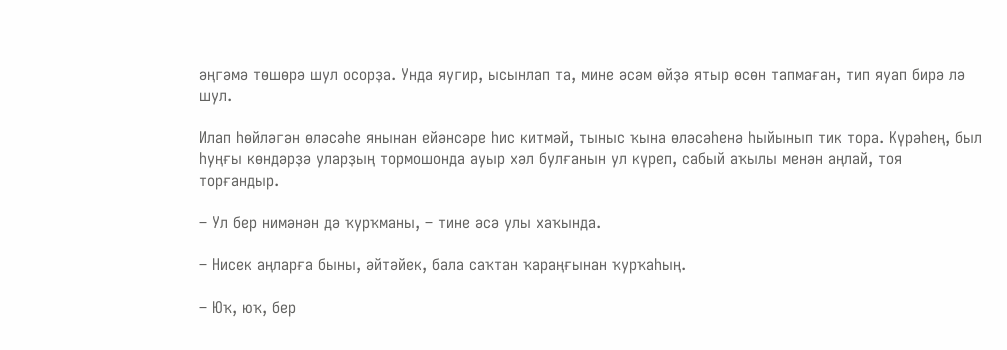әңгәмә төшөрә шул осорҙа. Унда яугир, ысынлап та, мине әсәм өйҙә ятыр өсөн тапмаған, тип яуап бирә лә шул.

Илап һөйләгән өләсәһе янынан ейәнсәре һис китмәй, тыныс ҡына өләсәһенә һыйынып тик тора. Күрәһең, был һуңғы көндәрҙә уларҙың тормошонда ауыр хәл булғанын ул күреп, сабый аҡылы менән аңлай, тоя торғандыр.

– Ул бер нимәнән дә ҡурҡманы, – тине әсә улы хаҡында.

– Нисек аңларға быны, әйтәйек, бала саҡтан ҡараңғынан ҡурҡаһың.

– Юҡ, юҡ, бер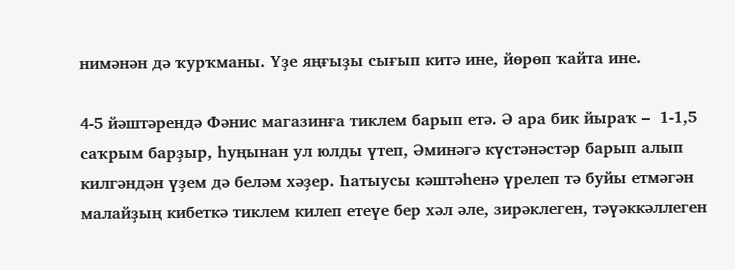нимәнән дә ҡурҡманы. Үҙе яңғыҙы сығып китә ине, йөрөп ҡайта ине.

4-5 йәштәрендә Фәнис магазинға тиклем барып етә. Ә ара бик йыраҡ –  1-1,5  саҡрым барҙыр, һуңынан ул юлды үтеп, Әминәгә күстәнәстәр барып алып килгәндән үҙем дә беләм хәҙер. Һатыусы кәштәһенә үрелеп тә буйы етмәгән малайҙың кибеткә тиклем килеп етеүе бер хәл әле, зирәклеген, тәүәккәллеген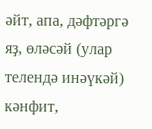әйт, апа, дәфтәргә яҙ, өләсәй (улар телендә инәүкәй) кәнфит,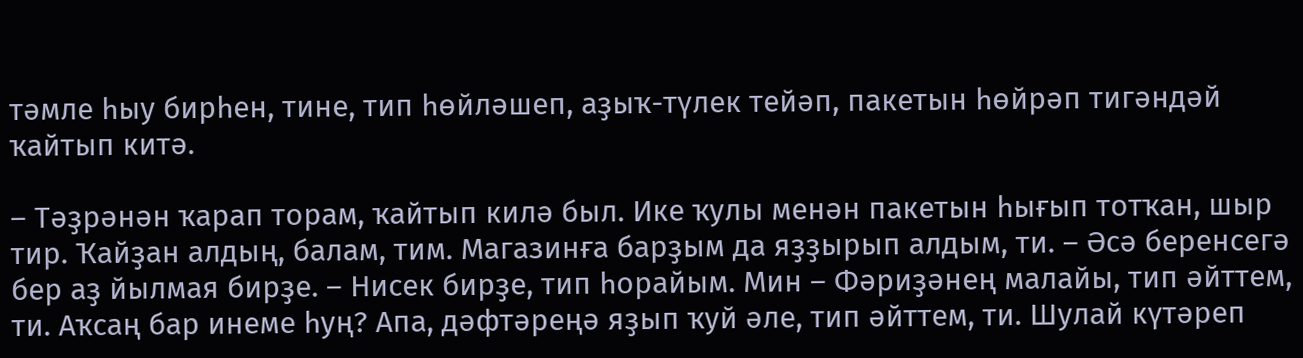тәмле һыу бирһен, тине, тип һөйләшеп, аҙыҡ-түлек тейәп, пакетын һөйрәп тигәндәй ҡайтып китә.

– Тәҙрәнән ҡарап торам, ҡайтып килә был. Ике ҡулы менән пакетын һығып тотҡан, шыр тир. Ҡайҙан алдың, балам, тим. Магазинға барҙым да яҙҙырып алдым, ти. – Әсә беренсегә бер аҙ йылмая бирҙе. – Нисек бирҙе, тип һорайым. Мин – Фәриҙәнең малайы, тип әйттем, ти. Аҡсаң бар инеме һуң? Апа, дәфтәреңә яҙып ҡуй әле, тип әйттем, ти. Шулай күтәреп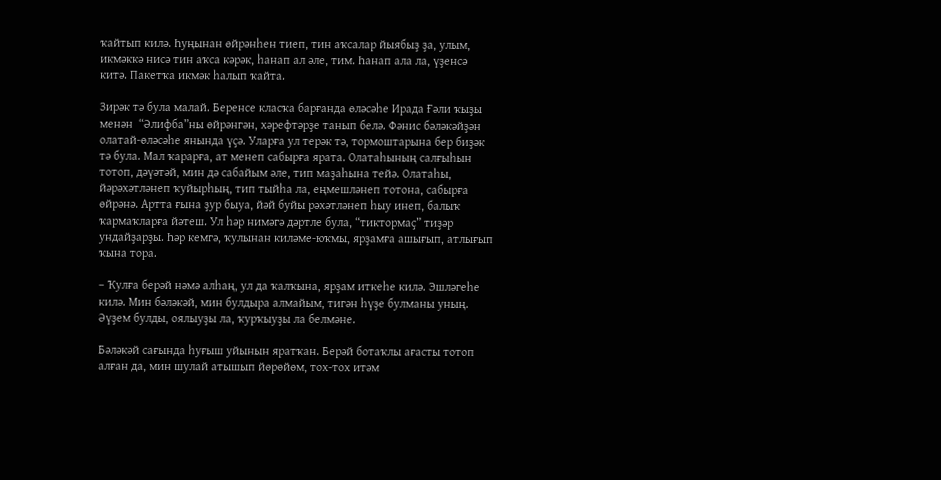ҡайтып килә. Һуңынан өйрәнһен тиеп, тин аҡсалар йыябыҙ ҙа, улым, икмәккә нисә тин аҡса кәрәк, һанап ал әле, тим. Һанап ала ла, үҙенсә китә. Пакетҡа икмәк һалып ҡайта.

Зирәк тә була малай. Беренсе класҡа барғанда өләсәһе Ирада Ғәли ҡыҙы менән  “Әлифба”ны өйрәнгән, хәрефтәрҙе танып белә. Фәнис бәләкәйҙән олатай-өләсәһе янында үҫә. Уларға ул терәк тә, тормоштарына бер биҙәк тә була. Мал ҡарарға, ат менеп сабырға ярата. Олатаһының салғыһын тотоп, дәүәтәй, мин дә сабайым әле, тип маҙаһына тейә. Олатаһы, йәрәхәтләнеп ҡуйырһың, тип тыйһа ла, еңмешләнеп тотона, сабырға өйрәнә. Артта ғына ҙур быуа, йәй буйы рәхәтләнеп һыу инеп, балыҡ ҡармаҡларға йәтеш. Ул һәр нимәгә дәртле була, “тиктормаҫ” тиҙәр ундайҙарҙы. Һәр кемгә, ҡулынан киләме-юҡмы, ярҙамға ашығып, атлығып ҡына тора.

– Ҡулға берәй нәмә алһаң, ул да ҡалҡына, ярҙам иткеһе килә. Эшләгеһе килә. Мин бәләкәй, мин булдыра алмайым, тигән һүҙе булманы уның. Әүҙем булды, оялыуҙы ла, ҡурҡыуҙы ла белмәне.

Бәләкәй сағында һуғыш уйынын яратҡан. Берәй ботаҡлы ағасты тотоп алған да, мин шулай атышып йөрөйөм, тох-тох итәм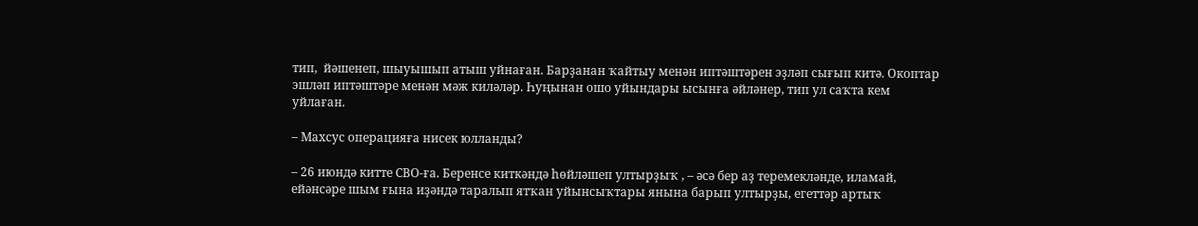тип,  йәшенеп, шыуышып атыш уйнаған. Барҙанан ҡайтыу менән иптәштәрен эҙләп сығып китә. Окоптар эшләп иптәштәре менән мәж киләләр. Һуңынан ошо уйындары ысынға әйләнер, тип ул саҡта кем уйлаған.

– Махсус операцияға нисек юлланды?

– 26 июндә китте СВО-ға. Беренсе киткәндә һөйләшеп ултырҙыҡ , – әсә бер аҙ теремекләнде, иламай, ейәнсәре шым ғына иҙәндә таралып ятҡан уйынсыҡтары янына барып ултырҙы, егеттәр артыҡ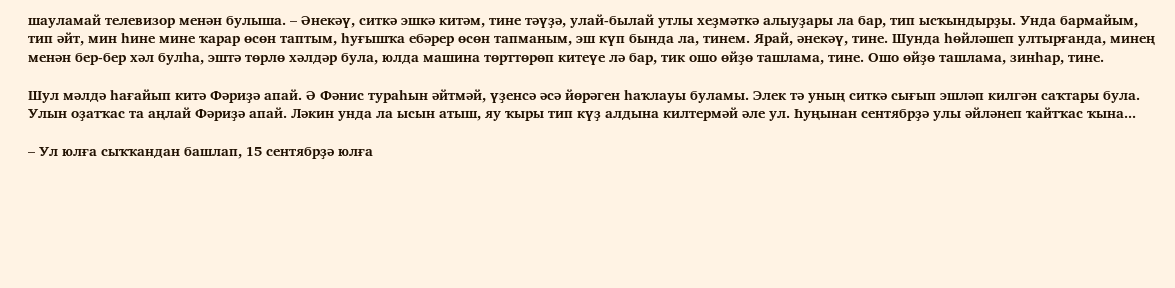шауламай телевизор менән булыша. – Әнекәү, ситкә эшкә китәм, тине тәүҙә, улай-былай утлы хеҙмәткә алыуҙары ла бар, тип ысҡындырҙы. Унда бармайым, тип әйт, мин һине мине ҡарар өсөн таптым, һуғышҡа ебәрер өсөн тапманым, эш күп бында ла, тинем. Ярай, әнекәү, тине. Шунда һөйләшеп ултырғанда, минең менән бер-бер хәл булһа, эштә төрлө хәлдәр була, юлда машина төрттөрөп китеүе лә бар, тик ошо өйҙө ташлама, тине. Ошо өйҙө ташлама, зинһар, тине.

Шул мәлдә һағайып китә Фәриҙә апай. Ә Фәнис тураһын әйтмәй, үҙенсә әсә йөрәген һаҡлауы буламы. Элек тә уның ситкә сығып эшләп килгән саҡтары була. Улын оҙатҡас та аңлай Фәриҙә апай. Ләкин унда ла ысын атыш, яу ҡыры тип күҙ алдына килтермәй әле ул. Һуңынан сентябрҙә улы әйләнеп ҡайтҡас ҡына...

– Ул юлға сыҡҡандан башлап, 15 сентябрҙә юлға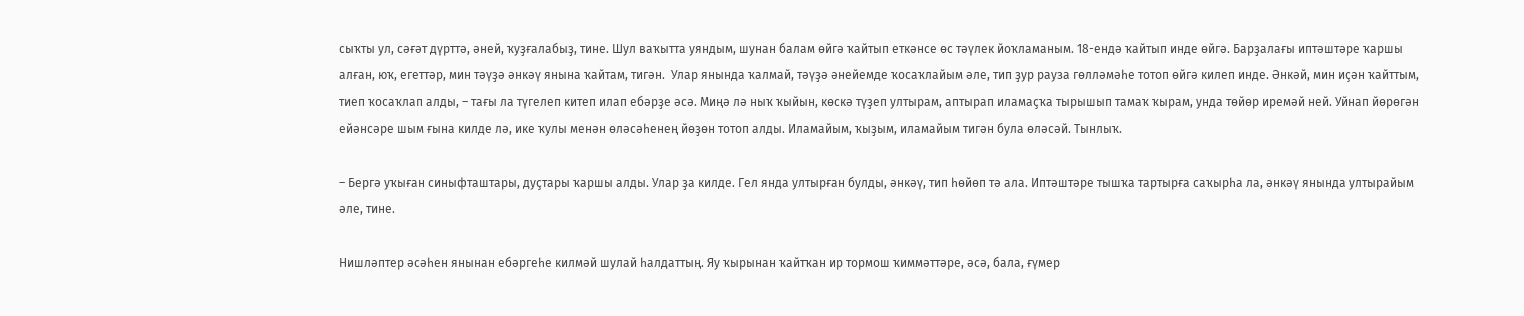сыҡты ул, сәғәт дүрттә, әней, ҡуҙғалабыҙ, тине. Шул ваҡытта уяндым, шунан балам өйгә ҡайтып еткәнсе өс тәүлек йоҡламаным. 18-ендә ҡайтып инде өйгә. Барҙалағы иптәштәре ҡаршы алған, юҡ, егеттәр, мин тәүҙә әнкәү янына ҡайтам, тигән.  Улар янында ҡалмай, тәүҙә әнейемде ҡосаҡлайым әле, тип ҙур рауза гөлләмәһе тотоп өйгә килеп инде. Әнкәй, мин иҫән ҡайттым, тиеп ҡосаҡлап алды, – тағы ла түгелеп китеп илап ебәрҙе әсә. Миңә лә ныҡ ҡыйын, көскә түҙеп ултырам, аптырап иламаҫҡа тырышып тамаҡ ҡырам, унда төйөр иремәй ней. Уйнап йөрөгән ейәнсәре шым ғына килде лә, ике ҡулы менән өләсәһенең йөҙөн тотоп алды. Иламайым, ҡыҙым, иламайым тигән була өләсәй. Тынлыҡ.

– Бергә уҡыған синыфташтары, дуҫтары ҡаршы алды. Улар ҙа килде. Гел янда ултырған булды, әнкәү, тип һөйөп тә ала. Иптәштәре тышҡа тартырға саҡырһа ла, әнкәү янында ултырайым әле, тине.

Нишләптер әсәһен янынан ебәргеһе килмәй шулай һалдаттың. Яу ҡырынан ҡайтҡан ир тормош ҡиммәттәре, әсә, бала, ғүмер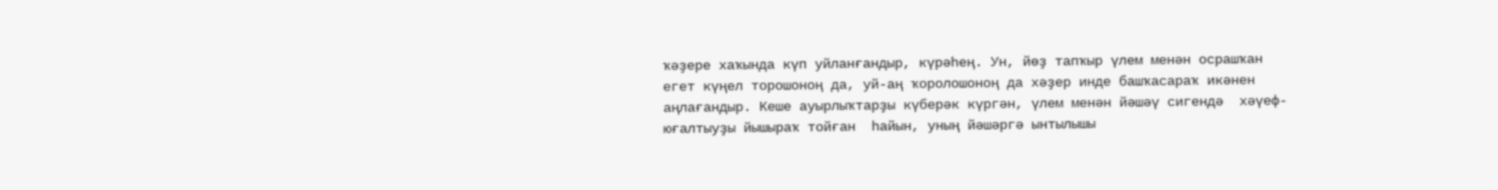ҡәҙере хаҡында күп уйланғандыр, күрәһең. Ун, йөҙ тапҡыр үлем менән осрашҡан егет күңел торошоноң да, уй-аң ҡоролошоноң да хәҙер инде башҡасараҡ икәнен аңлағандыр. Кеше ауырлыҡтарҙы күберәк күргән, үлем менән йәшәү сигендә  хәүеф-юғалтыуҙы йышыраҡ тойған  һайын, уның йәшәргә ынтылышы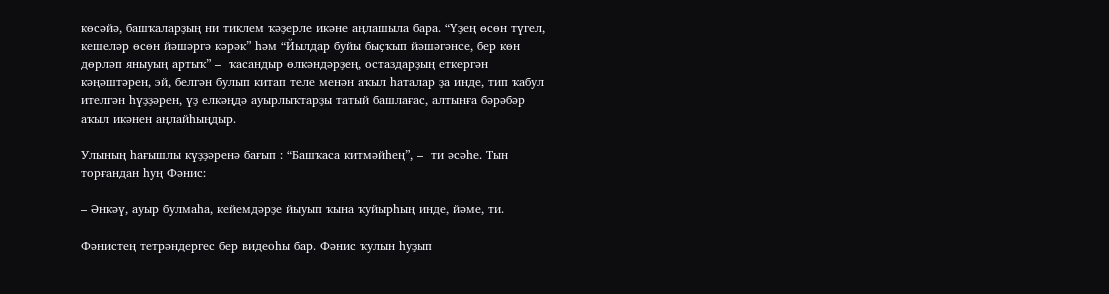көсәйә, башҡаларҙың ни тиклем ҡәҙерле икәне аңлашыла бара. “Үҙең өсөн түгел, кешеләр өсөн йәшәргә кәрәк” һәм “Йылдар буйы быҫҡып йәшәгәнсе, бер көн дөрләп яныуың артыҡ” –  ҡасандыр өлкәндәрҙең, остаздарҙың еткергән кәңәштәрен, эй, белгән булып китап теле менән аҡыл һаталар ҙа инде, тип ҡабул ителгән һүҙҙәрен, үҙ елкәңдә ауырлыҡтарҙы татый башлағас, алтынға бәрәбәр аҡыл икәнен аңлайһыңдыр.

Улының һағышлы күҙҙәренә бағып : “Башҡаса китмәйһең”, –  ти әсәһе. Тын торғандан һуң Фәнис:

– Әнкәү, ауыр булмаһа, кейемдәрҙе йыуып ҡына ҡуйырһың инде, йәме, ти.

Фәнистең тетрәндергес бер видеоһы бар. Фәнис ҡулын һуҙып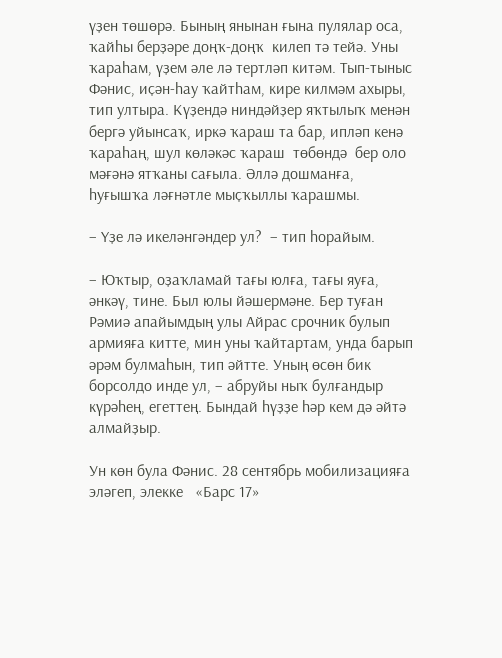үҙен төшөрә. Бының янынан ғына пулялар оса, ҡайһы берҙәре доңҡ-доңҡ  килеп тә тейә. Уны ҡараһам, үҙем әле лә тертләп китәм. Тып-тыныс Фәнис, иҫән-һау ҡайтһам, кире килмәм ахыры, тип ултыра. Күҙендә ниндәйҙер яҡтылыҡ менән бергә уйынсаҡ, иркә ҡараш та бар, ипләп кенә ҡараһаң, шул көләкәс ҡараш  төбөндә  бер оло мәғәнә ятҡаны сағыла. Әллә дошманға, һуғышҡа ләғнәтле мыҫҡыллы ҡарашмы.

– Үҙе лә икеләнгәндер ул?  – тип һорайым.

– Юҡтыр, оҙаҡламай тағы юлға, тағы яуға, әнкәү, тине. Был юлы йәшермәне. Бер туған Рәмиә апайымдың улы Айрас срочник булып армияға китте, мин уны ҡайтартам, унда барып әрәм булмаһын, тип әйтте. Уның өсөн бик борсолдо инде ул, – абруйы ныҡ булғандыр күрәһең, егеттең. Бындай һүҙҙе һәр кем дә әйтә алмайҙыр.

Ун көн була Фәнис. 28 сентябрь мобилизацияға эләгеп, элекке   «Барс 17»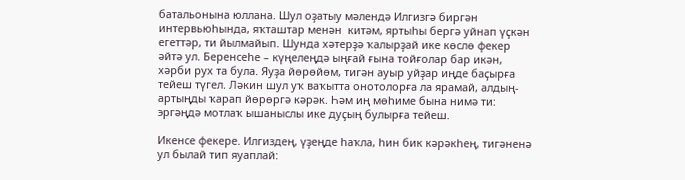батальонына юллана. Шул оҙатыу мәлендә Илгизгә биргән интервьюһында, яҡташтар менән  китәм, яртыһы бергә уйнап үҫкән егеттәр, ти йылмайып. Шунда хәтерҙә ҡалырҙай ике көслө фекер әйтә ул. Беренсеһе – күңелеңдә ыңғай ғына тойғолар бар икән, хәрби рух та була. Яуҙа йөрөйөм, тигән ауыр уйҙар иңде баҫырға тейеш түгел. Ләкин шул уҡ ваҡытта онотолорға ла ярамай, алдың-артыңды ҡарап йөрөргә кәрәк. Һәм иң мөһиме бына нимә ти: эргәңдә мотлаҡ ышаныслы ике дуҫың булырға тейеш.

Икенсе фекере. Илгиздең, үҙеңде һаҡла, һин бик кәрәкһең, тигәненә ул былай тип яуаплай: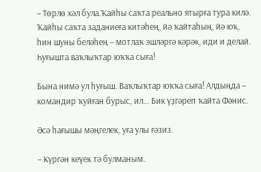– Төрлө хәл була.Ҡайһы саҡта реально ятырға тура килә. Ҡайһы саҡта заданиеға китәһең, йә ҡайтаһың, йә юҡ, һин шуны беләһең – мотлаҡ эшләргә кәрәк, иди и делай. Һуғышта ваҡлыҡтар юҡҡа сыға!

Бына нимә ул һуғыш. Ваҡлыҡтар юҡҡа сыға! Алдыңда – командир ҡуйған бурыс, ил... Бик үҙгәреп ҡайта Фәнис.

Әсә һағышы мәңгелек, уға улы ғәзиз.

– Күргән кеүек тә булманым.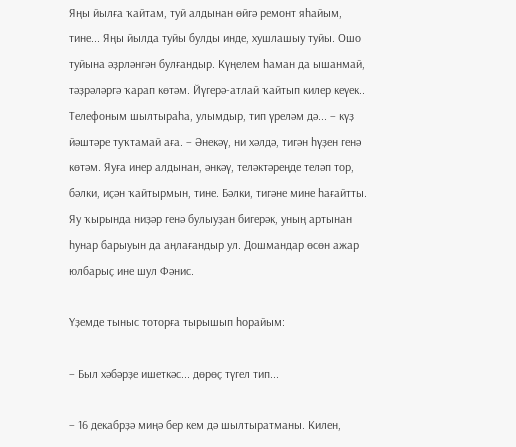Яңы йылға ҡайтам, туй алдынан өйгә ремонт яһайым, тине... Яңы йылда туйы булды инде, хушлашыу туйы. Ошо туйына әҙрләнгән булғандыр. Күңелем һаман да ышанмай, тәҙрәләргә ҡарап көтәм. Йүгерә-атлай ҡайтып килер кеүек.. Телефоным шылтыраһа, улымдыр, тип үреләм дә... – күҙ йәштәре туҡтамай аға. – Әнекәү, ни хәлдә, тигән һүҙен генә көтәм. Яуға инер алдынан, әнкәү, теләктәреңде теләп тор, бәлки, иҫән ҡайтырмын, тине. Бәлки, тигәне мине һағайтты.  Яу ҡырында ниҙәр генә булыуҙан бигерәк, уның артынан һунар барыуын да аңлағандыр ул. Дошмандар өсөн ажар юлбарыҫ ине шул Фәнис.

Үҙемде тыныс тоторға тырышып һорайым:

– Был хәбәрҙе ишеткәс... дөрөҫ түгел тип...

– 16 декабрҙә миңә бер кем дә шылтыратманы. Килен,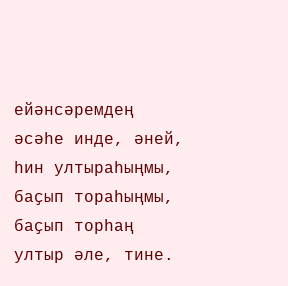ейәнсәремдең әсәһе инде, әней, һин ултыраһыңмы, баҫып тораһыңмы, баҫып торһаң ултыр әле, тине.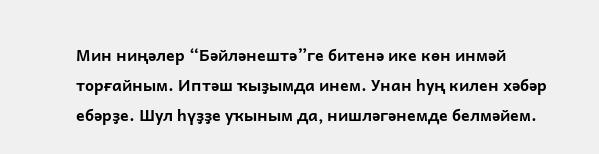Мин ниңәлер “Бәйләнештә”ге битенә ике көн инмәй торғайным. Иптәш ҡыҙымда инем. Унан һуң килен хәбәр ебәрҙе. Шул һүҙҙе уҡыным да, нишләгәнемде белмәйем.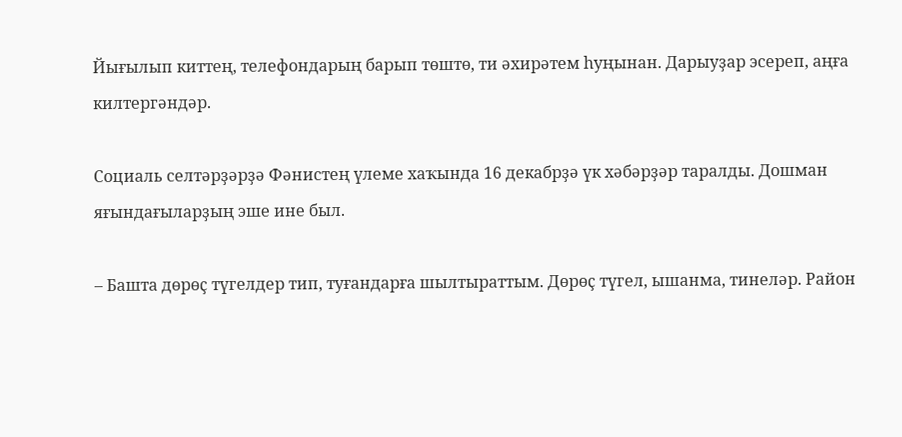Йығылып киттең, телефондарың барып төштө, ти әхирәтем һуңынан. Дарыуҙар эсереп, аңға килтергәндәр.

Социаль селтәрҙәрҙә Фәнистең үлеме хаҡында 16 декабрҙә үк хәбәрҙәр таралды. Дошман яғындағыларҙың эше ине был.

– Башта дөрөҫ түгелдер тип, туғандарға шылтыраттым. Дөрөҫ түгел, ышанма, тинеләр. Район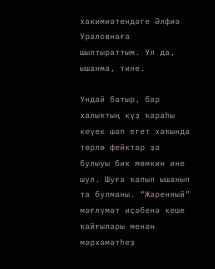хакимиәтендәге Әлфиә Ураловнаға шылтыраттым. Ул да, ышанма, тине.

Ундай батыр, бар халыҡтың күҙ ҡараһы кеүек шәп егет хаҡында төрлө фейктар ҙа булыуы бик мөмкин ине шул. Шуға ҡапыл ышанып та булманы. “Жаренный” мәғлүмәт иҫәбенә кеше ҡайғылары менән мәрхәмәтһеҙ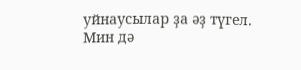уйнаусылар ҙа әҙ түгел. Мин дә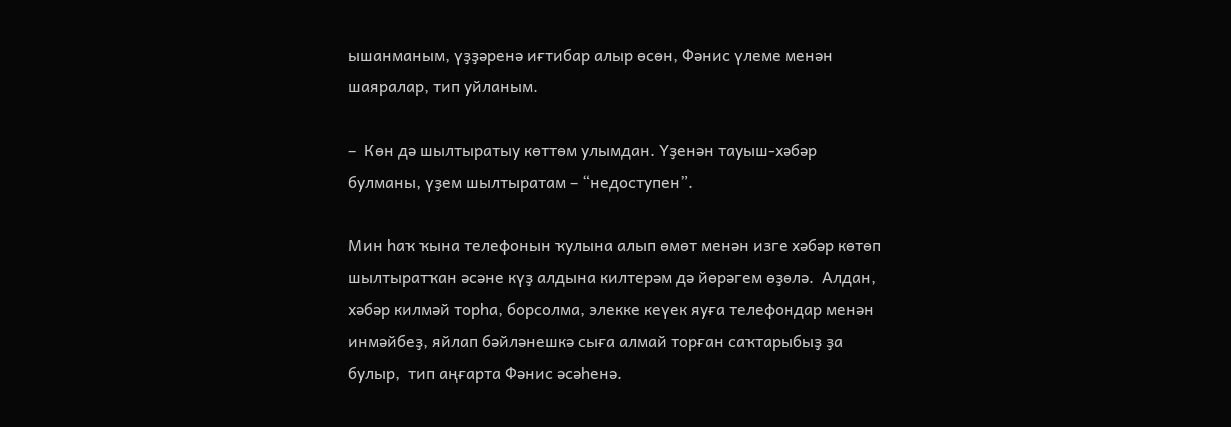ышанманым, үҙҙәренә иғтибар алыр өсөн, Фәнис үлеме менән шаяралар, тип уйланым.

–  Көн дә шылтыратыу көттөм улымдан. Үҙенән тауыш-хәбәр булманы, үҙем шылтыратам – “недоступен”.

Мин һаҡ ҡына телефонын ҡулына алып өмөт менән изге хәбәр көтөп шылтыратҡан әсәне күҙ алдына килтерәм дә йөрәгем өҙөлә.  Алдан, хәбәр килмәй торһа, борсолма, элекке кеүек яуға телефондар менән инмәйбеҙ, яйлап бәйләнешкә сыға алмай торған саҡтарыбыҙ ҙа булыр,  тип аңғарта Фәнис әсәһенә.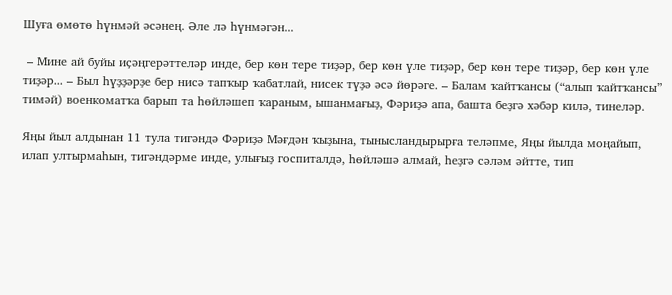Шуға өмөтө һүнмәй әсәнең. Әле лә һүнмәгән...

 – Мине ай буйы иҫәңгерәттеләр инде, бер көн тере тиҙәр, бер көн үле тиҙәр, бер көн тере тиҙәр, бер көн үле тиҙәр... – Был һүҙҙәрҙе бер нисә тапҡыр ҡабатлай, нисек түҙә әсә йөрәге. – Балам ҡайтҡансы (“алып ҡайтҡансы” тимәй) военкоматҡа барып та һөйләшеп ҡараным, ышанмағыҙ, Фәриҙә апа, башта беҙгә хәбәр килә, тинеләр.

Яңы йыл алдынан 11 тула тигәндә Фәриҙә Мәғдән ҡыҙына, тынысландырырға теләпме, Яңы йылда моңайып, илап ултырмаһын, тигәндәрме инде, улығыҙ госпиталдә, һөйләшә алмай, һеҙгә сәләм әйтте, тип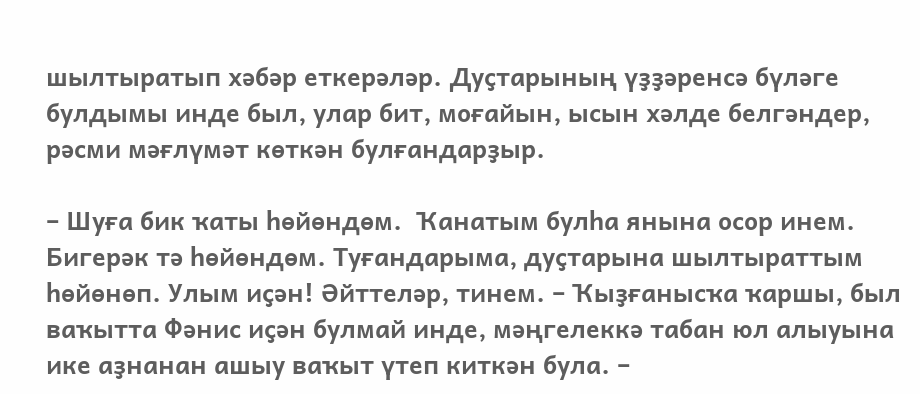шылтыратып хәбәр еткерәләр. Дуҫтарының үҙҙәренсә бүләге булдымы инде был, улар бит, моғайын, ысын хәлде белгәндер, рәсми мәғлүмәт көткән булғандарҙыр.

– Шуға бик ҡаты һөйөндөм.  Ҡанатым булһа янына осор инем. Бигерәк тә һөйөндөм. Туғандарыма, дуҫтарына шылтыраттым һөйөнөп. Улым иҫән! Әйттеләр, тинем. – Ҡыҙғанысҡа ҡаршы, был ваҡытта Фәнис иҫән булмай инде, мәңгелеккә табан юл алыуына ике аҙнанан ашыу ваҡыт үтеп киткән була. –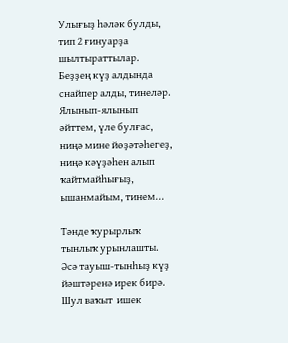Улығыҙ һәләк булды, тип 2 ғинуарҙа шылтыраттылар. Беҙҙең күҙ алдында снайпер алды, тинеләр. Ялынып-ялынып әйттем, үле булғас, ниңә мине йөҙәтәһегеҙ, ниңә кәүҙәһен алып ҡайтмайһығыҙ, ышанмайым, тинем...

Тәнде ҡурырлыҡ тынлыҡ урынлашты. Әсә тауыш-тынһыҙ күҙ йәштәренә ирек бирә. Шул ваҡыт  ишек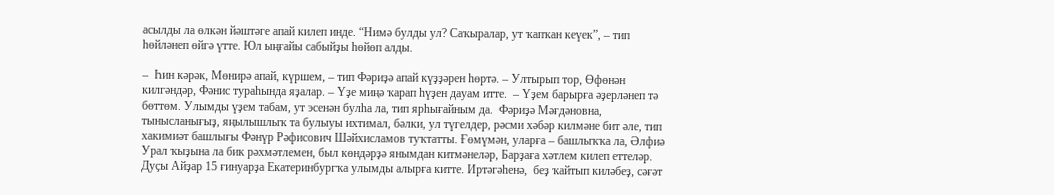асылды ла өлкән йәштәге апай килеп инде. “Нимә булды ул? Саҡыралар, ут ҡапҡан кеүек”, – тип һөйләнеп өйгә үтте. Юл ыңғайы сабыйҙы һөйөп алды.

–  Һин кәрәк, Мөнирә апай, күршем, – тип Фәриҙә апай күҙҙәрен һөртә. – Ултырып тор, Өфөнән килгәндәр, Фәнис тураһында яҙалар. – Үҙе миңә ҡарап һүҙен дауам итте.  – Үҙем барырға әҙерләнеп тә бөттөм. Улымды үҙем табам, ут эсенән булһа ла, тип ярһығайным да.  Фәриҙә Мәғдәновна, тынысланығыҙ, яңылышлыҡ та булыуы ихтимал, бәлки, ул түгелдер, рәсми хәбәр килмәне бит әле, тип хакимиәт башлығы Фәнүр Рәфисович Шәйхисламов туҡтатты. Ғөмүмән, уларға – башлыҡҡа ла, Әлфиә Урал ҡыҙына ла бик рәхмәтлемен, был көндәрҙә янымдан китмәнеләр, Барҙаға хәтлем килеп еттеләр. Дуҫы Айҙар 15 ғинуарҙа Екатеринбургҡа улымды алырға китте. Иртәгәһенә,  беҙ ҡайтып киләбеҙ, сәғәт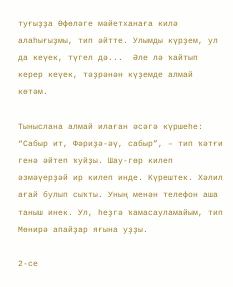туғыҙҙа Өфөләге мәйетханаға килә алаһығыҙмы, тип әйтте. Улымды күрҙем, ул да кеүек, түгел дә...  Әле лә ҡайтып керер кеүек, тәҙрәнән күҙемде алмай көтәм.

Тыныслана алмай илаған әсәгә күршеһе: “Сабыр ит, Фәриҙә-әү, сабыр”, – тип ҡәтғи генә әйтеп ҡуйҙы. Шау-гөр килеп әзмәүерҙәй ир килеп инде. Күрештек. Хәлил ағай булып сыҡты. Уның менән телефон аша таныш инек. Ул, һеҙгә ҡамасауламайым, тип Мөнирә апайҙар яғына уҙҙы.

2-се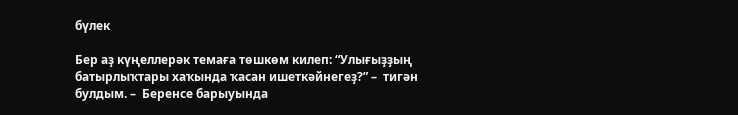бүлек

Бер аҙ күңеллерәк темаға төшкөм килеп: “Улығыҙҙың батырлыҡтары хаҡында ҡасан ишеткәйнегеҙ?” –  тигән булдым. –  Беренсе барыуында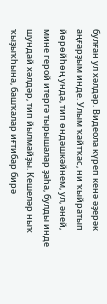булған ул хәлдәр. Видеола күреп кенә әҙерәк аңғарҙым инде. Улым ҡайтҡас, ни ҡыйратып йөрөйһөң унда, тип өндәшкәйнем, ул, әней, мине герой итергә тырышалар ҙаһа, булды инде шундай хәлдәр, тип йылмайҙы. Кешеләр ныҡ  ҡыҙыҡһына, башҡалар иғтибар бирә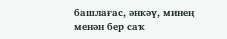башлағас, әнкәү, минең менән бер саҡ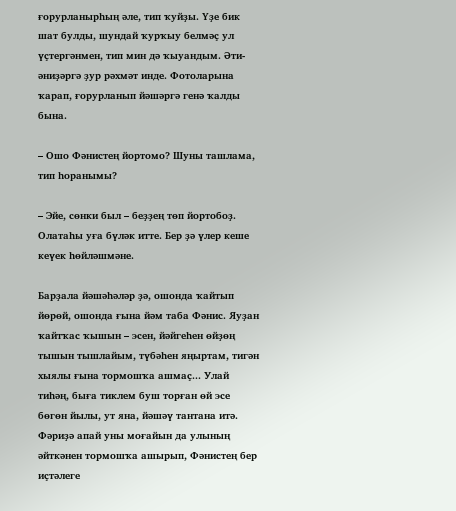ғорурланырһың әле, тип ҡуйҙы. Үҙе бик шат булды, шундай ҡурҡыу белмәҫ ул үҫтергәнмен, тип мин дә ҡыуандым. Әти-әниҙәргә ҙур рәхмәт инде. Фотоларына ҡарап, ғорурланып йәшәргә генә ҡалды бына.

– Ошо Фәнистең йортомо? Шуны ташлама, тип һоранымы?

– Эйе, сөнки был – беҙҙең төп йортобоҙ. Олатаһы уға бүләк итте. Бер ҙә үлер кеше кеүек һөйләшмәне.

Барҙала йәшәһәләр ҙә, ошонда ҡайтып йөрөй, ошонда ғына йәм таба Фәнис. Яуҙан ҡайтҡас ҡышын – эсен, йәйгеһен өйҙөң тышын тышлайым, түбәһен яңыртам, тигән хыялы ғына тормошҡа ашмаҫ... Улай тиһәң, быға тиклем буш торған өй эсе бөгөн йылы, ут яна, йәшәү тантана итә. Фәриҙә апай уны моғайын да улының әйткәнен тормошҡа ашырып, Фәнистең бер иҫтәлеге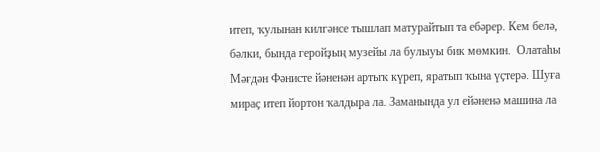итеп, ҡулынан килгәнсе тышлап матурайтып та ебәрер. Кем белә, бәлки, бында геройҙың музейы ла булыуы бик мөмкин.  Олатаһы Мәғдән Фәнисте йәненән артыҡ күреп, яратып ҡына үҫтерә. Шуға мираҫ итеп йортон ҡалдыра ла. Заманында ул ейәненә машина ла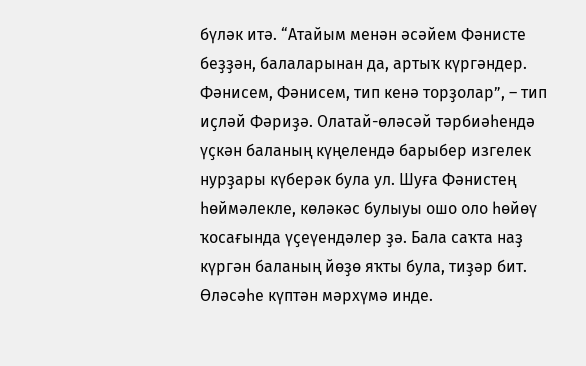бүләк итә. “Атайым менән әсәйем Фәнисте беҙҙән, балаларынан да, артыҡ күргәндер.  Фәнисем, Фәнисем, тип кенә торҙолар”, – тип иҫләй Фәриҙә. Олатай-өләсәй тәрбиәһендә үҫкән баланың күңелендә барыбер изгелек нурҙары күберәк була ул. Шуға Фәнистең һөймәлекле, көләкәс булыуы ошо оло һөйөү ҡосағында үҫеүендәлер ҙә. Бала саҡта наҙ күргән баланың йөҙө яҡты була, тиҙәр бит. Өләсәһе күптән мәрхүмә инде.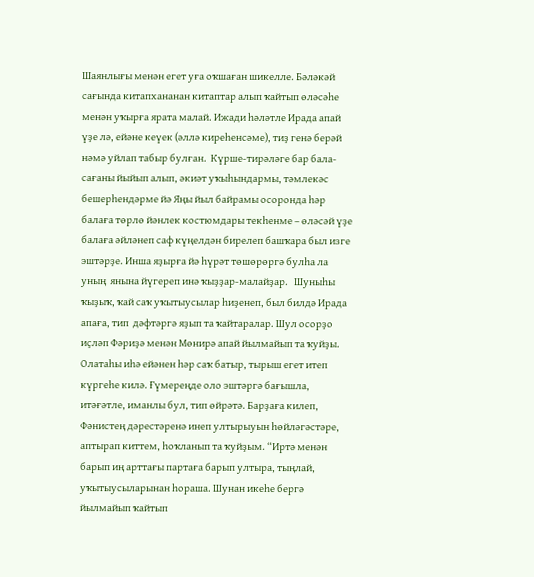Шаянлығы менән егет уға оҡшаған шикелле. Бәләкәй сағында китапхананан китаптар алып ҡайтып өләсәһе менән уҡырға ярата малай. Ижади һәләтле Ирада апай үҙе лә, ейәне кеүек (әллә киреһенсәме), тиҙ генә берәй нәмә уйлап табыр булған.  Күрше-тирәләге бар бала-сағаны йыйып алып, әкиәт уҡыһындармы, тәмлекәс бешерһендәрме йә Яңы йыл байрамы осоронда һәр балаға төрлө йәнлек костюмдары текһенме – өләсәй үҙе балаға әйләнеп саф күңелдән бирелеп башҡара был изге эштәрҙе. Инша яҙырға йә һүрәт төшөрөргә булһа ла уның  янына йүгереп инә ҡыҙҙар-малайҙар.   Шуныһы ҡыҙыҡ, ҡай саҡ уҡытыусылар һиҙенеп, был билдә Ирада апаға, тип  дәфтәргә яҙып та ҡайтаралар. Шул осорҙо иҫләп Фәриҙә менән Мөнирә апай йылмайып та ҡуйҙы. Олатаһы иһә ейәнен һәр саҡ батыр, тырыш егет итеп күргеһе килә. Ғүмереңде оло эштәргә бағышла, итәғәтле, иманлы бул, тип өйрәтә. Барҙаға килеп, Фәнистең дәрестәренә инеп ултырыуын һөйләгәстәре, аптырап киттем, һоҡланып та ҡуйҙым. “Иртә менән барып иң арттағы партаға барып ултыра, тыңлай, уҡытыусыларынан һораша. Шунан икеһе бергә йылмайып ҡайтып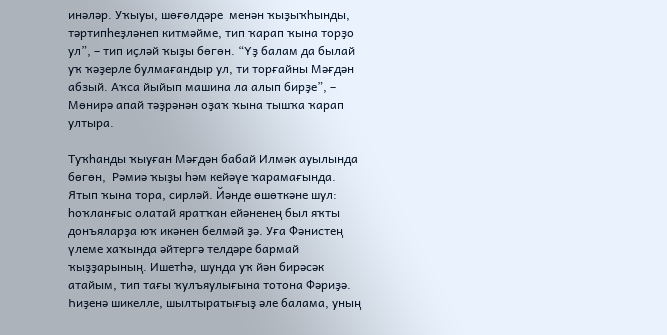инәләр. Уҡыуы, шөғөлдәре  менән ҡыҙыҡһынды, тәртипһеҙләнеп китмәйме, тип ҡарап ҡына торҙо ул”, – тип иҫләй ҡыҙы бөгөн. “Үҙ балам да былай уҡ ҡәҙерле булмағандыр ул, ти торғайны Мәғдән абзый. Аҡса йыйып машина ла алып бирҙе”, –  Мөнирә апай тәҙрәнән оҙаҡ ҡына тышҡа ҡарап ултыра.

Туҡһанды ҡыуған Мәғдән бабай Илмәк ауылында бөгөн,  Рәмиә ҡыҙы һәм кейәүе ҡарамағында. Ятып ҡына тора, сирләй. Йәнде өшөткәне шул: һоҡланғыс олатай яратҡан ейәненең был яҡты донъяларҙа юҡ икәнен белмәй ҙә. Уға Фәнистең үлеме хаҡында әйтергә телдәре бармай ҡыҙҙарының. Ишетһә, шунда уҡ йән бирәсәк атайым, тип тағы ҡулъяулығына тотона Фәриҙә. Һиҙенә шикелле, шылтыратығыҙ әле балама, уның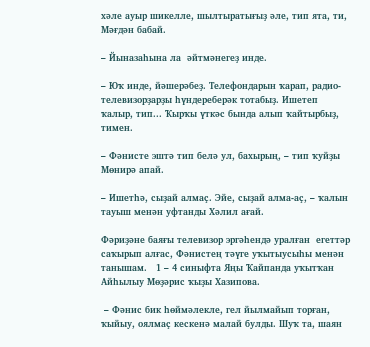хәле ауыр шикелле, шылтыратығыҙ әле, тип ята, ти, Мәғдән бабай.

– Йыназаһына ла  әйтмәнегеҙ инде.

– Юҡ инде, йәшерәбеҙ. Телефондарын ҡарап, радио-телевизорҙарҙы һүндереберәк тотабыҙ. Ишетеп ҡалыр, тип... Ҡырҡы үткәс бында алып ҡайтырбыҙ, тимен.

– Фәнисте эштә тип белә ул, бахырың, – тип ҡуйҙы Мөнирә апай.

– Ишетһә, сыҙай алмаҫ. Эйе, сыҙай алма-аҫ, – ҡалын тауыш менән уфтанды Хәлил ағай.

Фәриҙәне баяғы телевизор эргәһендә уралған  егеттәр саҡырып алғас, Фәнистең тәүге уҡытыусыһы менән танышам.   1 – 4 синыфта Яңы Ҡайпанда уҡытҡан Айһылыу Мөҙәрис ҡыҙы Хазипова.

 – Фәнис бик һөймәлекле, гел йылмайып торған, ҡыйыу, оялмаҫ кескенә малай булды. Шуҡ та, шаян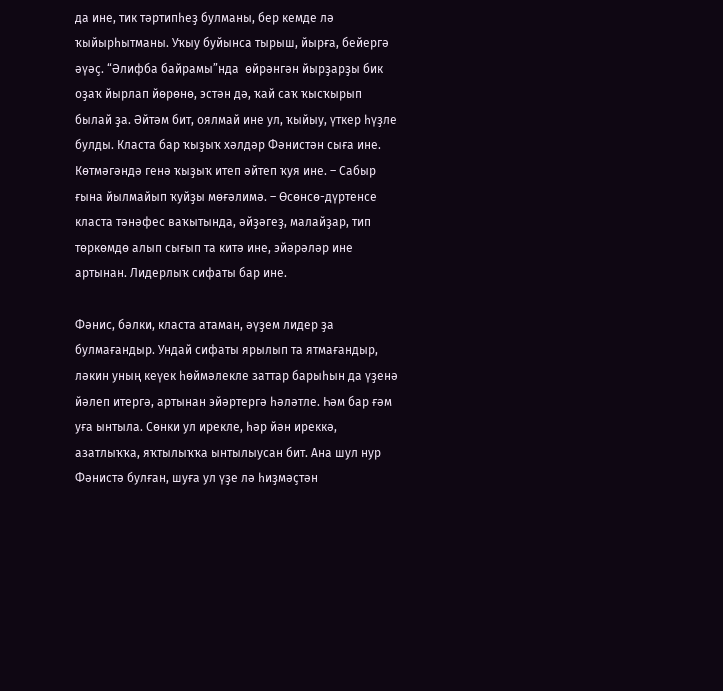да ине, тик тәртипһеҙ булманы, бер кемде лә ҡыйырһытманы. Уҡыу буйынса тырыш, йырға, бейергә әүәҫ. “Әлифба байрамы”нда  өйрәнгән йырҙарҙы бик оҙаҡ йырлап йөрөнө, эстән дә, ҡай саҡ ҡысҡырып былай ҙа. Әйтәм бит, оялмай ине ул, ҡыйыу, үткер һүҙле булды. Класта бар ҡыҙыҡ хәлдәр Фәнистән сыға ине. Көтмәгәндә генә ҡыҙыҡ итеп әйтеп ҡуя ине. – Сабыр ғына йылмайып ҡуйҙы мөғәлимә. – Өсөнсө-дүртенсе класта тәнәфес ваҡытында, әйҙәгеҙ, малайҙар, тип төркөмдө алып сығып та китә ине, эйәрәләр ине артынан. Лидерлыҡ сифаты бар ине.

Фәнис, бәлки, класта атаман, әүҙем лидер ҙа булмағандыр. Ундай сифаты ярылып та ятмағандыр, ләкин уның кеүек һөймәлекле заттар барыһын да үҙенә йәлеп итергә, артынан эйәртергә һәләтле. Һәм бар ғәм уға ынтыла. Сөнки ул ирекле, һәр йән иреккә, азатлыҡҡа, яҡтылыҡҡа ынтылыусан бит. Ана шул нур Фәнистә булған, шуға ул үҙе лә һиҙмәҫтән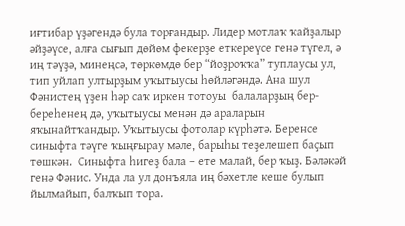иғтибар үҙәгендә була торғандыр. Лидер мотлаҡ ҡайҙалыр әйҙәүсе, алға сығып дөйөм фекерҙе еткереүсе генә түгел, ә иң тәүҙә, минеңсә, төркөмдө бер “йоҙроҡҡа” туплаусы ул, тип уйлап ултырҙым уҡытыусы һөйләгәндә. Ана шул Фәнистең үҙен һәр саҡ иркен тотоуы  балаларҙың бер-береһенең дә, уҡытыусы менән дә араларын яҡынайтҡандыр. Уҡытыусы фотолар күрһәтә. Беренсе синыфта тәүге ҡыңғырау мәле, барыһы теҙелешеп баҫып төшкән.  Синыфта һигеҙ бала – ете малай, бер ҡыҙ. Бәләкәй генә Фәнис. Унда ла ул донъяла иң бәхетле кеше булып йылмайып, балҡып тора.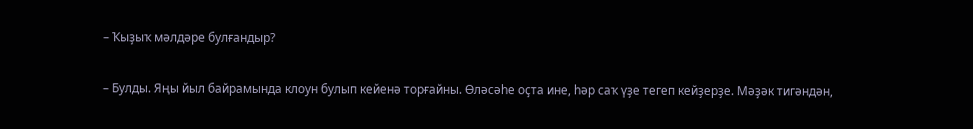– Ҡыҙыҡ мәлдәре булғандыр?

– Булды. Яңы йыл байрамында клоун булып кейенә торғайны. Өләсәһе оҫта ине, һәр саҡ үҙе тегеп кейҙерҙе. Мәҙәк тигәндән,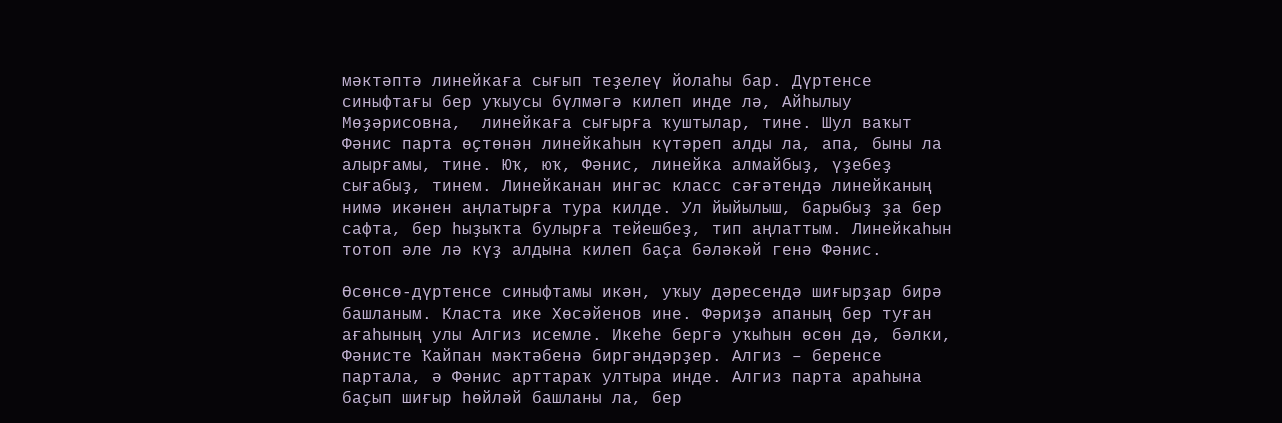мәктәптә линейкаға сығып теҙелеү йолаһы бар. Дүртенсе синыфтағы бер уҡыусы бүлмәгә килеп инде лә, Айһылыу Мөҙәрисовна,  линейкаға сығырға ҡуштылар, тине. Шул ваҡыт Фәнис парта өҫтөнән линейкаһын күтәреп алды ла, апа, быны ла алырғамы, тине. Юҡ, юҡ, Фәнис, линейка алмайбыҙ, үҙебеҙ сығабыҙ, тинем. Линейканан ингәс класс сәғәтендә линейканың нимә икәнен аңлатырға тура килде. Ул йыйылыш, барыбыҙ ҙа бер сафта, бер һыҙыҡта булырға тейешбеҙ, тип аңлаттым. Линейкаһын тотоп әле лә күҙ алдына килеп баҫа бәләкәй генә Фәнис.

Өсөнсө-дүртенсе синыфтамы икән, уҡыу дәресендә шиғырҙар бирә башланым. Класта ике Хөсәйенов ине. Фәриҙә апаның бер туған ағаһының улы Алгиз исемле. Икеһе бергә уҡыһын өсөн дә, бәлки, Фәнисте Ҡайпан мәктәбенә биргәндәрҙер. Алгиз – беренсе партала, ә Фәнис арттараҡ ултыра инде. Алгиз парта араһына баҫып шиғыр һөйләй башланы ла, бер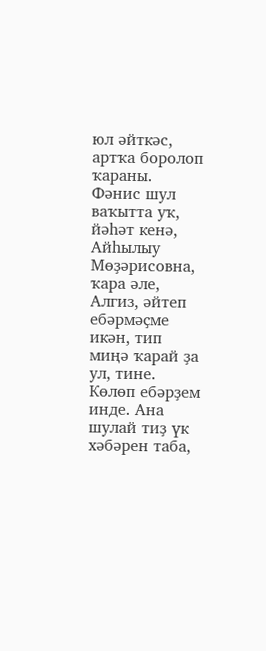юл әйткәс, артҡа боролоп ҡараны. Фәнис шул ваҡытта уҡ, йәһәт кенә, Айһылыу Мөҙәрисовна, ҡара әле, Алгиз, әйтеп ебәрмәҫме икән, тип миңә ҡарай ҙа ул, тине. Көлөп ебәрҙем инде. Ана шулай тиҙ үк хәбәрен таба,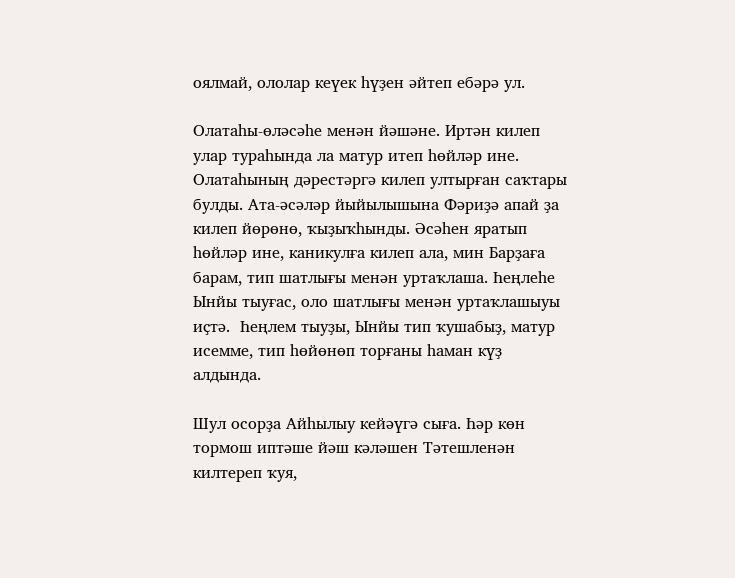оялмай, ололар кеүек һүҙен әйтеп ебәрә ул.

Олатаһы-өләсәһе менән йәшәне. Иртән килеп улар тураһында ла матур итеп һөйләр ине. Олатаһының дәрестәргә килеп ултырған саҡтары булды. Ата-әсәләр йыйылышына Фәриҙә апай ҙа килеп йөрөнө, ҡыҙыҡһынды. Әсәһен яратып һөйләр ине, каникулға килеп ала, мин Барҙаға барам, тип шатлығы менән уртаҡлаша. Һеңлеһе Ынйы тыуғас, оло шатлығы менән уртаҡлашыуы иҫтә.  Һеңлем тыуҙы, Ынйы тип ҡушабыҙ, матур исемме, тип һөйөнөп торғаны һаман күҙ алдында.

Шул осорҙа Айһылыу кейәүгә сыға. Һәр көн тормош иптәше йәш кәләшен Тәтешленән килтереп ҡуя,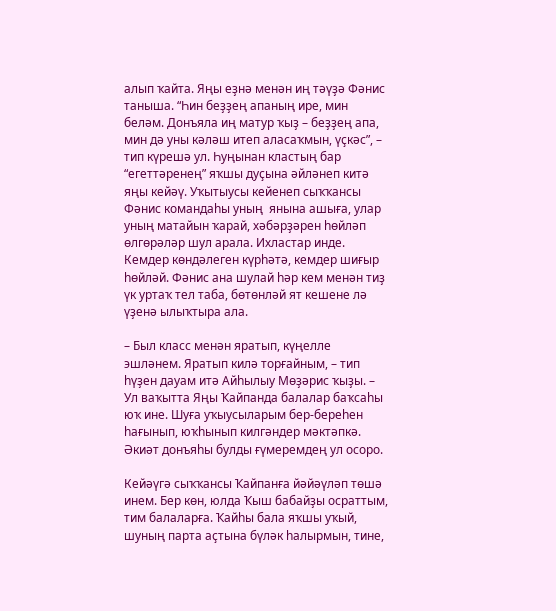алып ҡайта. Яңы еҙнә менән иң тәүҙә Фәнис таныша. “Һин беҙҙең апаның ире, мин беләм. Донъяла иң матур ҡыҙ – беҙҙең апа, мин дә уны кәләш итеп аласаҡмын, үҫкәс”, – тип күрешә ул. Һуңынан кластың бар “егеттәренең” яҡшы дуҫына әйләнеп китә яңы кейәү. Уҡытыусы кейенеп сыҡҡансы Фәнис командаһы уның  янына ашыға, улар уның матайын ҡарай, хәбәрҙәрен һөйләп өлгөрәләр шул арала. Ихластар инде. Кемдер көндәлеген күрһәтә, кемдер шиғыр һөйләй. Фәнис ана шулай һәр кем менән тиҙ үк уртаҡ тел таба, бөтөнләй ят кешене лә үҙенә ылыҡтыра ала.

– Был класс менән яратып, күңелле эшләнем. Яратып килә торғайным, – тип һүҙен дауам итә Айһылыу Мөҙәрис ҡыҙы. – Ул ваҡытта Яңы Ҡайпанда балалар баҡсаһы юҡ ине. Шуға уҡыусыларым бер-береһен һағынып, юҡһынып килгәндер мәктәпкә. Әкиәт донъяһы булды ғүмеремдең ул осоро.

Кейәүгә сыҡҡансы Ҡайпанға йәйәүләп төшә инем. Бер көн, юлда Ҡыш бабайҙы осраттым, тим балаларға. Ҡайһы бала яҡшы уҡый, шуның парта аҫтына бүләк һалырмын, тине,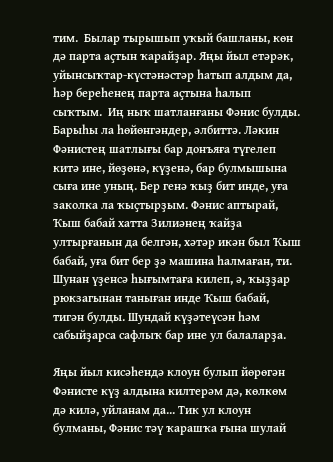тим.  Былар тырышып уҡый башланы, көн дә парта аҫтын ҡарайҙар. Яңы йыл етәрәк, уйынсыҡтар-күстәнәстәр һатып алдым да, һәр береһенең парта аҫтына һалып сыҡтым.  Иң ныҡ шатланғаны Фәнис булды. Барыһы ла һөйөнгәндер, әлбиттә. Ләкин Фәнистең шатлығы бар донъяға түгелеп китә ине, йөҙөнә, күҙенә, бар булмышына сыға ине уның. Бер генә ҡыҙ бит инде, уға заколка ла ҡыҫтырҙым. Фәнис аптырай, Ҡыш бабай хатта Зилиәнең ҡайҙа ултырғанын да белгән, хәтәр икән был Ҡыш бабай, уға бит бер ҙә машина һалмаған, ти. Шунан үҙенсә һығымтаға килеп, ә, ҡыҙҙар рюкзагынан таныған инде Ҡыш бабай, тигән булды. Шундай күҙәтеүсән һәм сабыйҙарса сафлыҡ бар ине ул балаларҙа.

Яңы йыл кисәһендә клоун булып йөрөгән Фәнисте күҙ алдына килтерәм дә, көлкөм дә килә, уйланам да... Тик ул клоун булманы, Фәнис тәү ҡарашҡа ғына шулай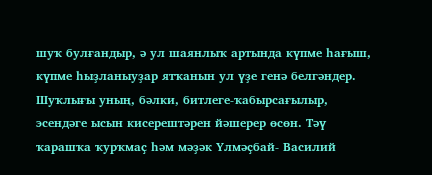шуҡ булғандыр, ә ул шаянлыҡ артында күпме һағыш, күпме һыҙланыуҙар ятҡанын ул үҙе генә белгәндер.  Шуҡлығы уның, бәлки, битлеге-ҡабырсағылыр, эсендәге ысын кисерештәрен йәшерер өсөн. Тәү ҡарашҡа ҡурҡмаҫ һәм мәҙәк Үлмәҫбай- Василий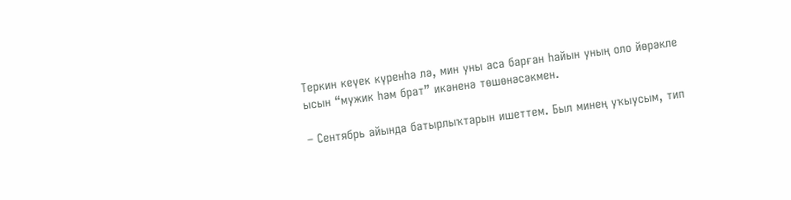Теркин кеүек күренһә лә, мин уны аса барған һайын уның оло йөрәкле ысын “мужик һәм брат” икәненә төшөнәсәкмен.

– Сентябрь айында батырлыҡтарын ишеттем. Был минең уҡыусым, тип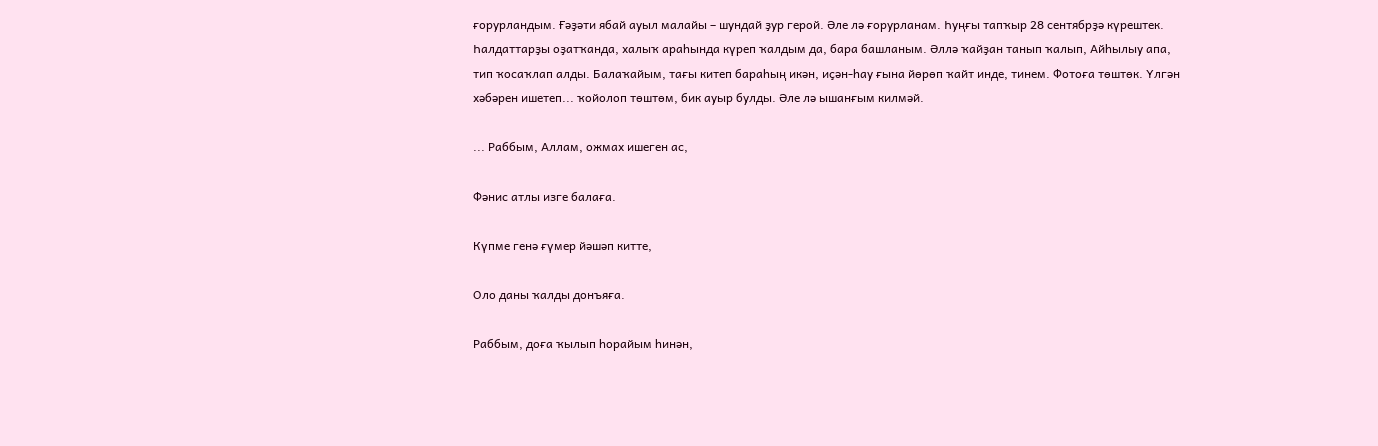ғорурландым. Ғәҙәти ябай ауыл малайы – шундай ҙур герой. Әле лә ғорурланам. Һуңғы тапҡыр 28 сентябрҙә күрештек. Һалдаттарҙы оҙатҡанда, халыҡ араһында күреп ҡалдым да, бара башланым. Әллә ҡайҙан танып ҡалып, Айһылыу апа, тип ҡосаҡлап алды. Балаҡайым, тағы китеп бараһың икән, иҫән-һау ғына йөрөп ҡайт инде, тинем. Фотоға төштөк. Үлгән хәбәрен ишетеп... ҡойолоп төштөм, бик ауыр булды. Әле лә ышанғым килмәй.

... Раббым, Аллам, ожмах ишеген ас,

Фәнис атлы изге балаға.

Күпме генә ғүмер йәшәп китте,

Оло даны ҡалды донъяға.

Раббым, доға ҡылып һорайым һинән,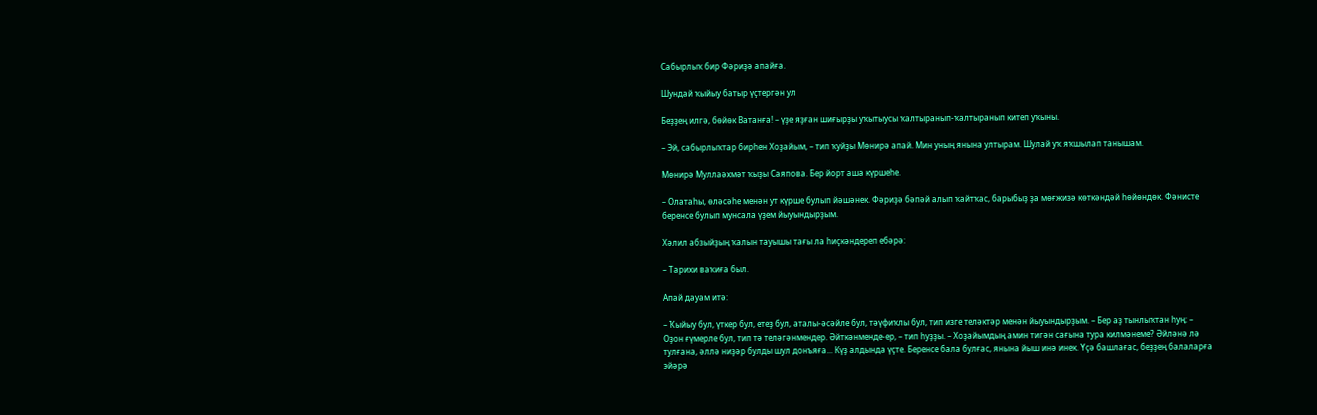Сабырлыҡ бир Фәриҙә апайға.

Шундай ҡыйыу батыр үҫтергән ул

Беҙҙең илгә, бөйөк Ватанға! – үҙе яҙған шиғырҙы уҡытыусы ҡалтыранып-ҡалтыранып китеп уҡыны.

– Эй, сабырлыҡтар бирһен Хоҙайым, – тип ҡуйҙы Мөнирә апай. Мин уның янына ултырам. Шулай уҡ яҡшылап танышам.

Мөнирә Муллаәхмәт ҡыҙы Саяпова. Бер йорт аша күршеһе.

– Олатаһы, өләсәһе менән ут күрше булып йәшәнек. Фәриҙә бәпәй алып ҡайтҡас, барыбыҙ ҙа мөғжизә көткәндәй һөйөндөк. Фәнисте беренсе булып мунсала үҙем йыуындырҙым.

Хәлил абзыйҙың ҡалын тауышы тағы ла һиҫкәндереп ебәрә:

– Тарихи ваҡиға был.

Апай дауам итә:

– Ҡыйыу бул, үткер бул, етеҙ бул, аталы-әсәйле бул, тәүфиҡлы бул, тип изге теләктәр менән йыуындырҙым. – Бер аҙ тынлыҡтан һуң: – Оҙон ғүмерле бул, тип тә теләгәнмендер. Әйткәнменде-ер, – тип һуҙҙы. – Хоҙайымдың амин тигән сағына тура килмәнеме? Әйләнә лә тулғана, әллә ниҙәр булды шул донъяға... Күҙ алдында үҫте. Беренсе бала булғас, янына йыш инә инек. Үҫә башлағас, беҙҙең балаларға эйәрә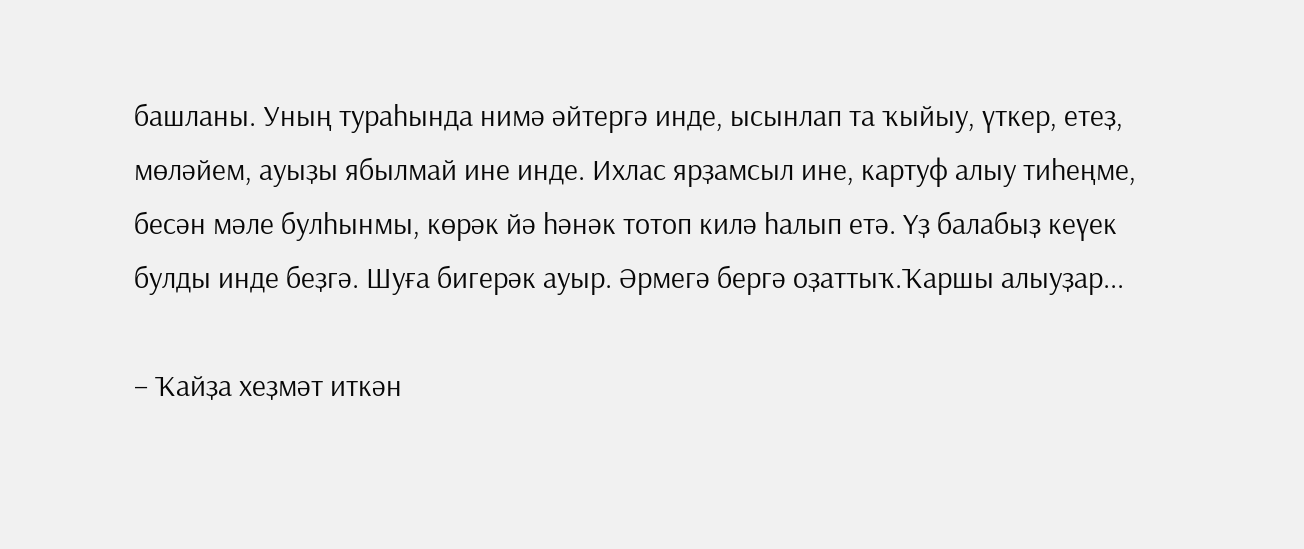башланы. Уның тураһында нимә әйтергә инде, ысынлап та ҡыйыу, үткер, етеҙ, мөләйем, ауыҙы ябылмай ине инде. Ихлас ярҙамсыл ине, картуф алыу тиһеңме, бесән мәле булһынмы, көрәк йә һәнәк тотоп килә һалып етә. Үҙ балабыҙ кеүек булды инде беҙгә. Шуға бигерәк ауыр. Әрмегә бергә оҙаттыҡ.Ҡаршы алыуҙар...

– Ҡайҙа хеҙмәт иткән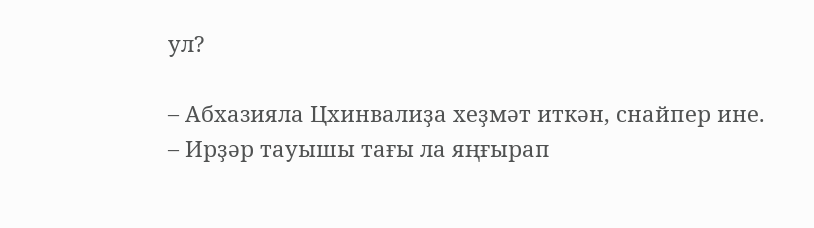ул?

– Абхазияла Цхинвалиҙа хеҙмәт иткән, снайпер ине. – Ирҙәр тауышы тағы ла яңғырап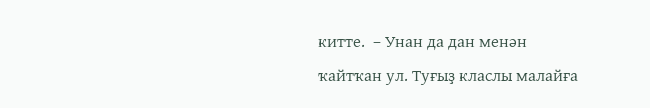китте.  – Унан да дан менән ҡайтҡан ул. Туғыҙ класлы малайға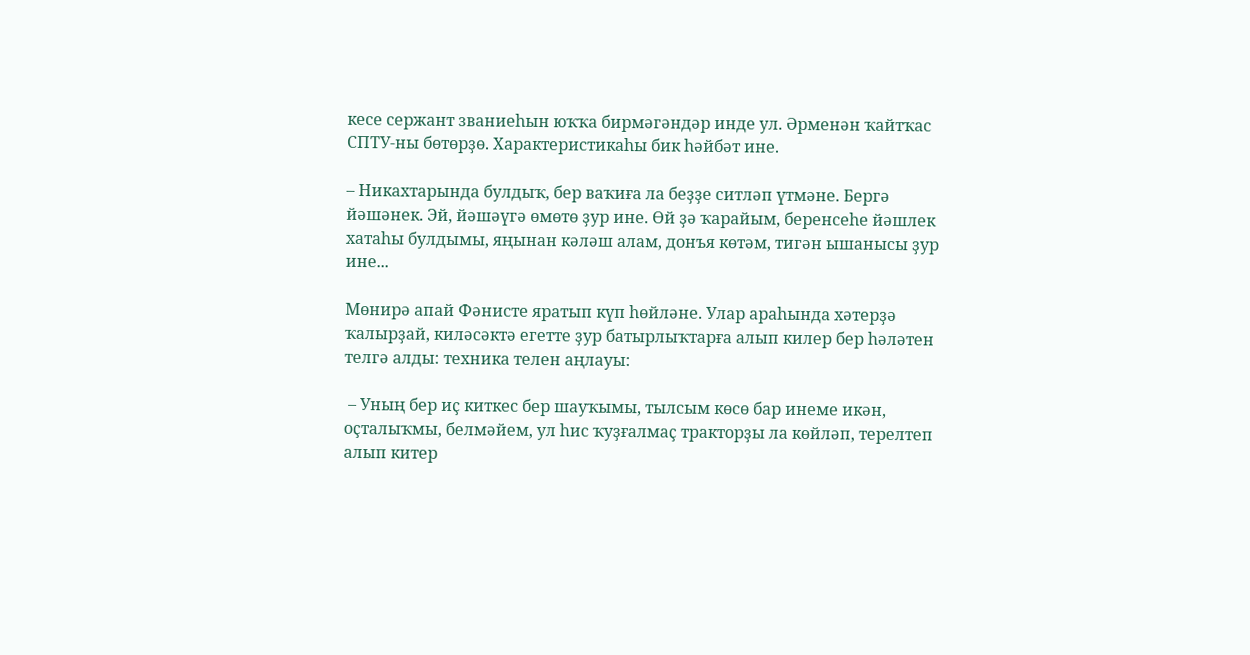кесе сержант званиеһын юҡҡа бирмәгәндәр инде ул. Әрменән ҡайтҡас СПТУ-ны бөтөрҙө. Характеристикаһы бик һәйбәт ине.

– Никахтарында булдыҡ, бер ваҡиға ла беҙҙе ситләп үтмәне. Бергә йәшәнек. Эй, йәшәүгә өмөтө ҙур ине. Өй ҙә ҡарайым, беренсеһе йәшлек хатаһы булдымы, яңынан кәләш алам, донъя көтәм, тигән ышанысы ҙур ине...

Мөнирә апай Фәнисте яратып күп һөйләне. Улар араһында хәтерҙә ҡалырҙай, киләсәктә егетте ҙур батырлыҡтарға алып килер бер һәләтен телгә алды: техника телен аңлауы:

 – Уның бер иҫ киткес бер шауҡымы, тылсым көсө бар инеме икән, оҫталыҡмы, белмәйем, ул һис ҡуҙғалмаҫ тракторҙы ла көйләп, терелтеп алып китер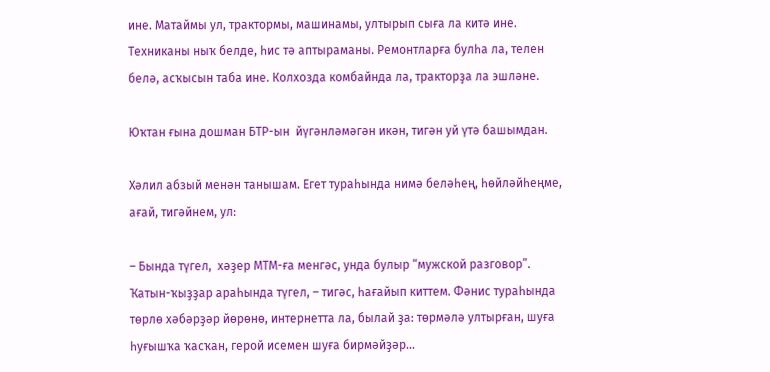ине. Матаймы ул, трактормы, машинамы, ултырып сыға ла китә ине. Техниканы ныҡ белде, һис тә аптыраманы. Ремонтларға булһа ла, телен белә, асҡысын таба ине. Колхозда комбайнда ла, тракторҙа ла эшләне.

Юҡтан ғына дошман БТР-ын  йүгәнләмәгән икән, тигән уй үтә башымдан.

Хәлил абзый менән танышам. Егет тураһында нимә беләһең, һөйләйһеңме, ағай, тигәйнем, ул:

– Бында түгел,  хәҙер МТМ-ға менгәс, унда булыр “мужской разговор”. Ҡатын-ҡыҙҙар араһында түгел, – тигәс, һағайып киттем. Фәнис тураһында төрлө хәбәрҙәр йөрөнө, интернетта ла, былай ҙа: төрмәлә ултырған, шуға һуғышҡа ҡасҡан, герой исемен шуға бирмәйҙәр...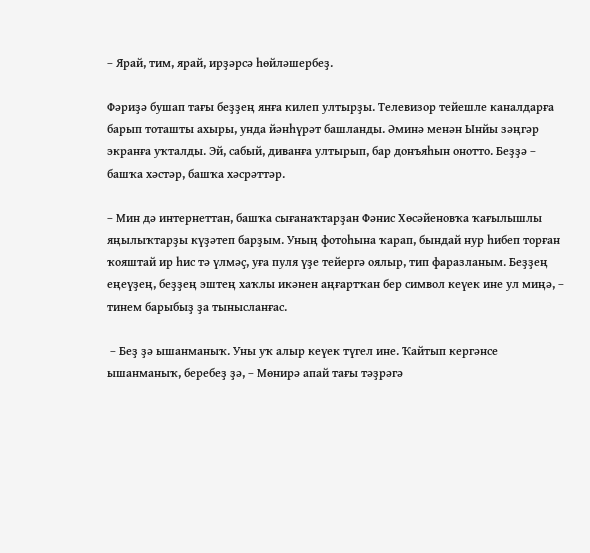– Ярай, тим, ярай, ирҙәрсә һөйләшербеҙ.

Фәриҙә бушап тағы беҙҙең янға килеп ултырҙы. Телевизор тейешле каналдарға барып тоташты ахыры, унда йәнһүрәт башланды. Әминә менән Ынйы зәңгәр экранға уҡталды. Эй, сабый, диванға ултырып, бар донъяһын онотто. Беҙҙә – башҡа хәстәр, башҡа хәсрәттәр.

– Мин дә интернеттан, башҡа сығанаҡтарҙан Фәнис Хөсәйеновҡа ҡағылышлы яңылыҡтарҙы күҙәтеп барҙым. Уның фотоһына ҡарап, бындай нур һибеп торған ҡояштай ир һис тә үлмәҫ, уға пуля үҙе тейергә оялыр, тип фаразланым. Беҙҙең еңеүҙең, беҙҙең эштең хаҡлы икәнен аңғартҡан бер символ кеүек ине ул миңә, – тинем барыбыҙ ҙа тынысланғас.

 – Беҙ ҙә ышанманыҡ. Уны уҡ алыр кеүек түгел ине. Ҡайтып кергәнсе ышанманыҡ, беребеҙ ҙә, – Мөнирә апай тағы тәҙрәгә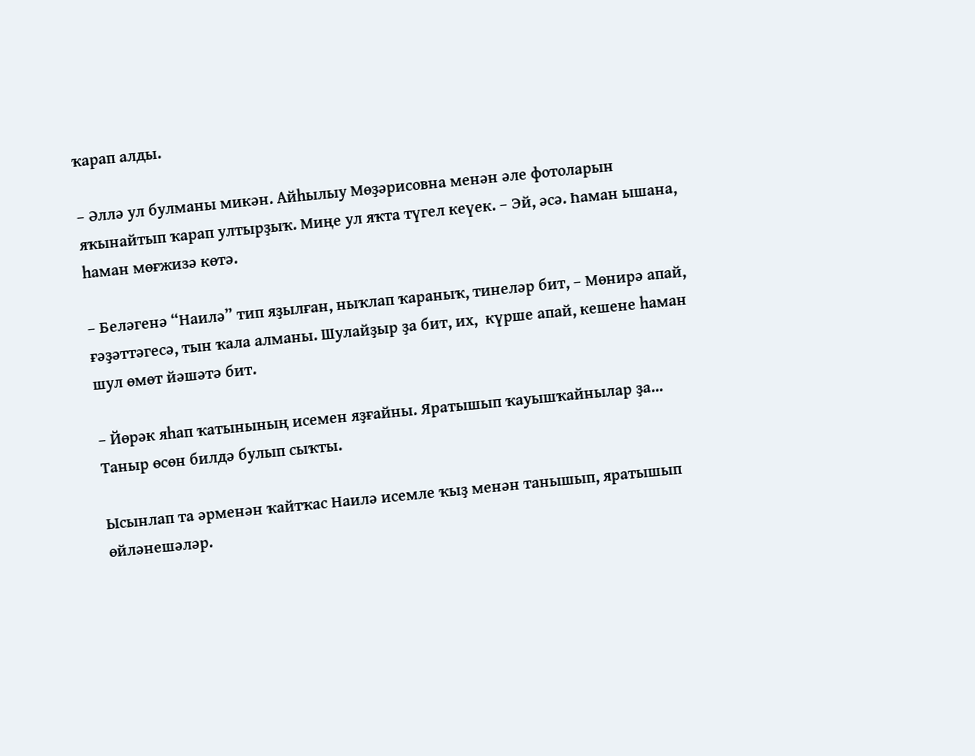ҡарап алды.

– Әллә ул булманы микән. Айһылыу Мөҙәрисовна менән әле фотоларын яҡынайтып ҡарап ултырҙыҡ. Миңе ул яҡта түгел кеүек. – Эй, әсә. Һаман ышана, һаман мөғжизә көтә.

– Беләгенә “Наилә” тип яҙылған, ныҡлап ҡараныҡ, тинеләр бит, – Мөнирә апай, ғәҙәттәгесә, тын ҡала алманы. Шулайҙыр ҙа бит, их,  күрше апай, кешене һаман шул өмөт йәшәтә бит.

– Йөрәк яһап ҡатынының исемен яҙғайны. Яратышып ҡауышҡайнылар ҙа... Таныр өсөн билдә булып сыҡты.

Ысынлап та әрменән ҡайтҡас Наилә исемле ҡыҙ менән танышып, яратышып өйләнешәләр.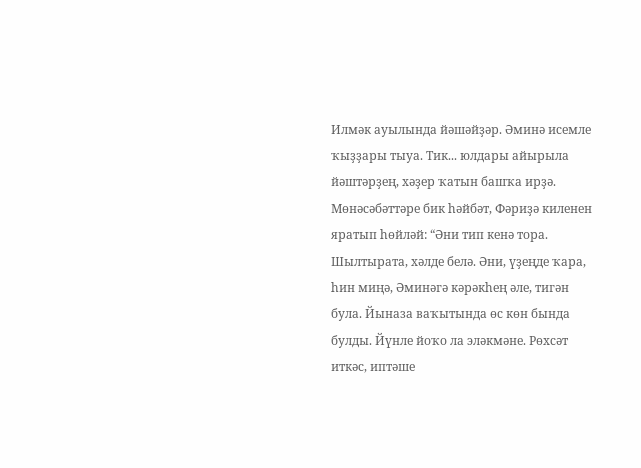Илмәк ауылында йәшәйҙәр. Әминә исемле ҡыҙҙары тыуа. Тик... юлдары айырыла йәштәрҙең, хәҙер ҡатын башҡа ирҙә. Мөнәсәбәттәре бик һәйбәт, Фәриҙә киленен яратып һөйләй: “Әни тип кенә тора. Шылтырата, хәлде белә. Әни, үҙеңде ҡара, һин миңә, Әминәгә кәрәкһең әле, тигән була. Йыназа ваҡытында өс көн бында булды. Йүнле йоҡо ла эләкмәне. Рөхсәт иткәс, иптәше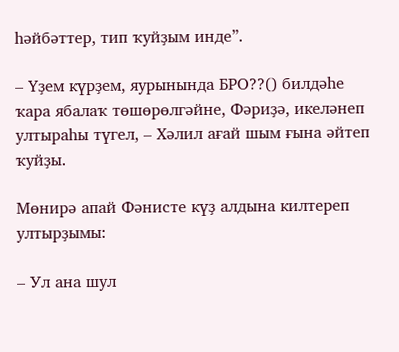һәйбәттер, тип ҡуйҙым инде”.

– Үҙем күрҙем, яурынында БРО??() билдәһе ҡара ябалаҡ төшөрөлгәйне, Фәриҙә, икеләнеп ултыраһы түгел, – Хәлил ағай шым ғына әйтеп ҡуйҙы.

Мөнирә апай Фәнисте күҙ алдына килтереп ултырҙымы:

– Ул ана шул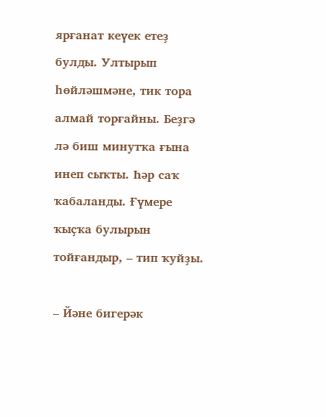ярғанат кеүек етеҙ булды. Ултырып һөйләшмәне, тик тора алмай торғайны. Беҙгә лә биш минутҡа ғына инеп сыҡты. Һәр саҡ ҡабаланды. Ғүмере ҡыҫҡа булырын тойғандыр, – тип ҡуйҙы.

– Йәне бигерәк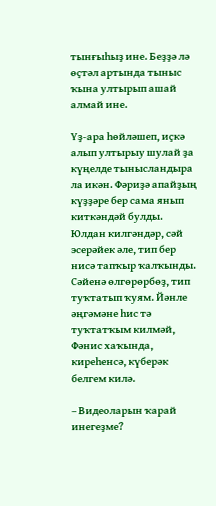тынғыһыҙ ине. Беҙҙә лә өҫтәл артында тыныс ҡына ултырып ашай алмай ине.

Үҙ-ара һөйләшеп, иҫкә алып ултырыу шулай ҙа күңелде тынысландыра ла икән. Фәриҙә апайҙың күҙҙәре бер сама янып киткәндәй булды. Юлдан килгәндәр, сәй эсерәйек әле, тип бер нисә тапҡыр ҡалҡынды. Сәйенә өлгөрөрбөҙ, тип туҡтатып ҡуям. Йәнле әңгәмәне һис тә туҡтатҡым килмәй, Фәнис хаҡында, киреһенсә, күберәк белгем килә.

– Видеоларын ҡарай инегеҙме?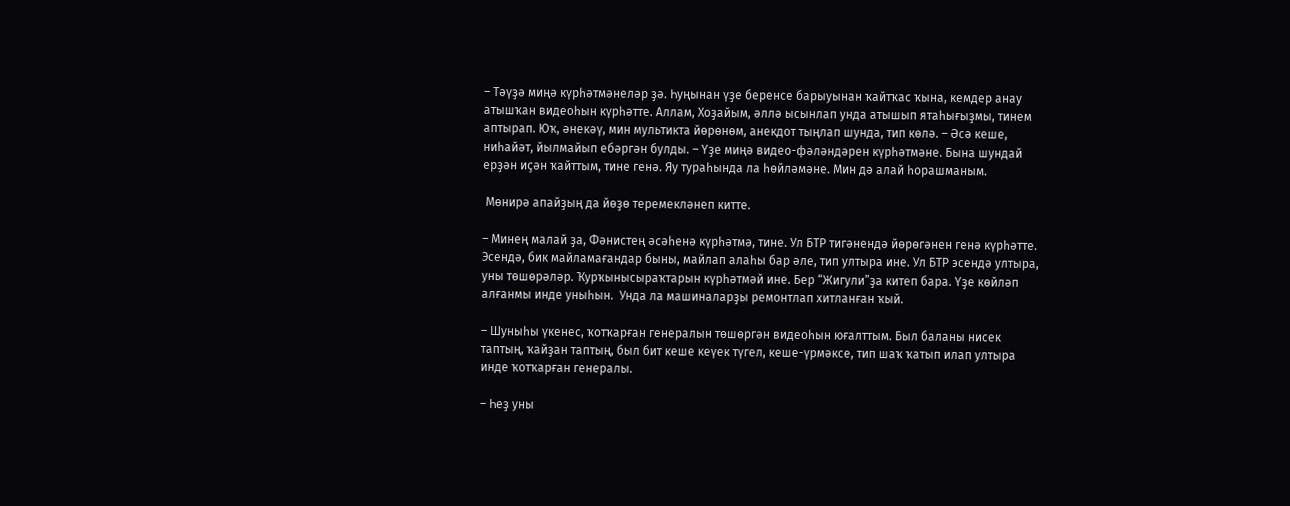– Тәүҙә миңә күрһәтмәнеләр ҙә. Һуңынан үҙе беренсе барыуынан ҡайтҡас ҡына, кемдер анау атышҡан видеоһын күрһәтте. Аллам, Хоҙайым, әллә ысынлап унда атышып ятаһығыҙмы, тинем аптырап. Юҡ, әнекәү, мин мультикта йөрөнөм, анекдот тыңлап шунда, тип көлә. – Әсә кеше, ниһайәт, йылмайып ебәргән булды. – Үҙе миңә видео-фәләндәрен күрһәтмәне. Бына шундай ерҙән иҫән ҡайттым, тине генә. Яу тураһында ла һөйләмәне. Мин дә алай һорашманым.

 Мөнирә апайҙың да йөҙө теремекләнеп китте.

– Минең малай ҙа, Фәнистең әсәһенә күрһәтмә, тине. Ул БТР тигәнендә йөрөгәнен генә күрһәтте. Эсендә, бик майламағандар быны, майлап алаһы бар әле, тип ултыра ине. Ул БТР эсендә ултыра, уны төшөрәләр. Ҡурҡынысыраҡтарын күрһәтмәй ине. Бер “Жигули”ҙа китеп бара. Үҙе көйләп алғанмы инде уныһын.  Унда ла машиналарҙы ремонтлап хитланған ҡый.

– Шуныһы үкенес, ҡотҡарған генералын төшөргән видеоһын юғалттым. Был баланы нисек таптың, ҡайҙан таптың, был бит кеше кеүек түгел, кеше-үрмәксе, тип шаҡ ҡатып илап ултыра инде ҡотҡарған генералы.

– Һеҙ уны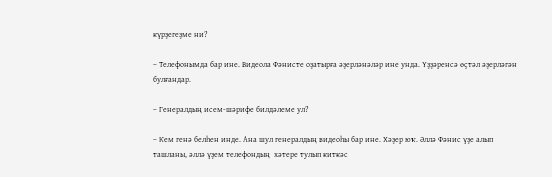күрҙегеҙме ни?

– Телефонымда бар ине. Видеола Фәнисте оҙатырға әҙерләнәләр ине унда. Үҙҙәренсә өҫтәл әҙерләгән булғандар.

– Генералдың исем-шәрифе билдәлеме ул?

– Кем генә белһен инде. Ана шул генералдың видеоһы бар ине. Хәҙер юҡ. Әллә Фәнис үҙе алып ташланы, әллә үҙем телефондың  хәтере тулып киткәс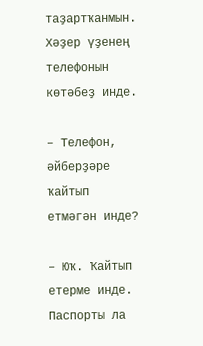таҙартҡанмын. Хәҙер үҙенең телефонын көтәбеҙ инде.

– Телефон, әйберҙәре ҡайтып етмәгән инде?

– Юҡ. Ҡайтып етерме инде. Паспорты ла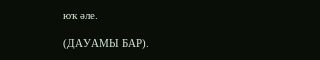юҡ әле.

(ДАУАМЫ БАР).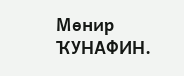Мөнир ҠУНАФИН.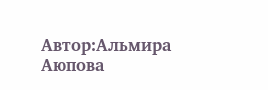Автор:Альмира Аюпова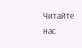Читайте нас